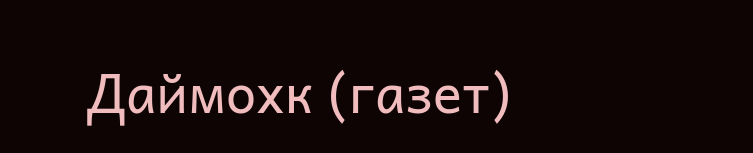Даймохк (газет)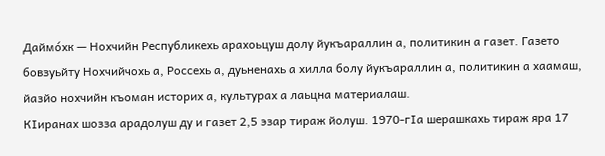Даймо́хк — Нохчийн Республикехь арахоьцуш долу йукъараллин а, политикин а газет. Газето бовзуьйту Нохчийчохь а, Россехь а, дуьненахь а хилла болу йукъараллин а, политикин а хаамаш, йазйо нохчийн къоман историх а, культурах а лаьцна материалаш.
КӀиранах шозза арадолуш ду и газет 2,5 эзар тираж йолуш. 1970-гӀа шерашкахь тираж яра 17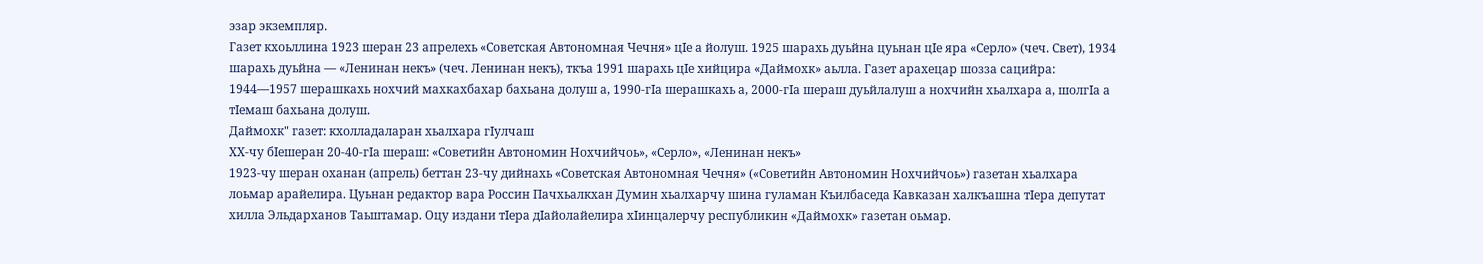эзар экземпляр.
Газет кхоьллина 1923 шеран 23 апрелехь «Советская Автономная Чечня» цӀе а йолуш. 1925 шарахь дуьйна цуьнан цӀе яра «Серло» (чеч. Свет), 1934 шарахь дуьйна — «Ленинан некъ» (чеч. Ленинан некъ), ткъа 1991 шарахь цӀе хийцира «Даймохк» аьлла. Газет арахецар шозза сацийра: 1944—1957 шерашкахь нохчий махкахбахар бахьана долуш а, 1990-гӀа шерашкахь а, 2000-гӀа шераш дуьйлалуш а нохчийн хьалхара а, шолгӀа а тӀемаш бахьана долуш.
Даймохк" газет: кхолладаларан хьалхара гӀулчаш
ХХ-чу бӀешеран 20-40-гӀа шераш: «Советийн Автономин Нохчийчоь», «Серло», «Ленинан некъ»
1923-чу шеран оханан (апрель) беттан 23-чу дийнахь «Советская Автономная Чечня» («Советийн Автономин Нохчийчоь») газетан хьалхара лоьмар арайелира. Цуьнан редактор вара Россин Пачхьалкхан Думин хьалхарчу шина гуламан Къилбаседа Кавказан халкъашна тӀера депутат хилла Эльдарханов Таьштамар. Оцу издани тӀера дӀайолайелира хӀинцалерчу республикин «Даймохк» газетан оьмар.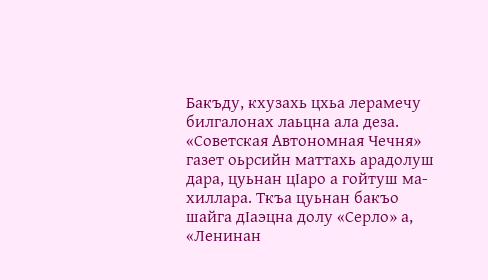Бакъду, кхузахь цхьа лерамечу билгалонах лаьцна ала деза. «Советская Автономная Чечня» газет оьрсийн маттахь арадолуш дара, цуьнан цӀаро а гойтуш ма-хиллара. Ткъа цуьнан бакъо шайга дӀаэцна долу «Серло» а, «Ленинан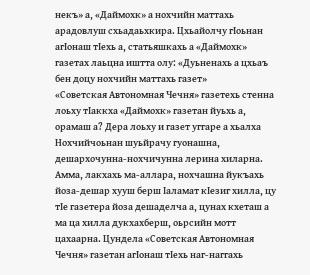некъ» а, «Даймохк» а нохчийн маттахь арадовлуш схьадаьхкира. Цхьайолчу гӀоьнан агӀонаш тӀехь а, статьяшкахь а «Даймохк» газетах лаьцна иштта олу: «Дуьненахь а цхьаъ бен доцу нохчийн маттахь газет»
«Советская Автономная Чечня» газетехь стенна лоьху тӀаккха «Даймохк» газетан йуьхь а, орамаш а? Дера лоьху и газет уггаре а хьалха Нохчийчоьнан шуьйрачу гуонашна, дешархочунна-нохчичунна лерина хиларна. Амма, лакхахь ма-аллара, нохчашна йукъахь йоза-дешар хууш берш Ӏаламат кӀезиг хилла, цу тӀе газетера йоза дешаделча а, цунах кхеташ а ма ца хилла дукхахберш, оьрсийн мотт цахаарна. Цундела «Советская Автономная Чечня» газетан агӀонаш тӀехь наг-наггахь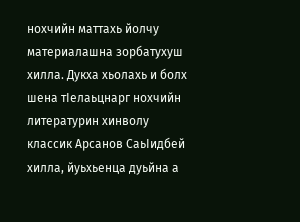нохчийн маттахь йолчу материалашна зорбатухуш хилла. Дукха хьолахь и болх шена тӀелаьцнарг нохчийн литературин хинволу классик Арсанов СаьӀидбей хилла, йуьхьенца дуьйна а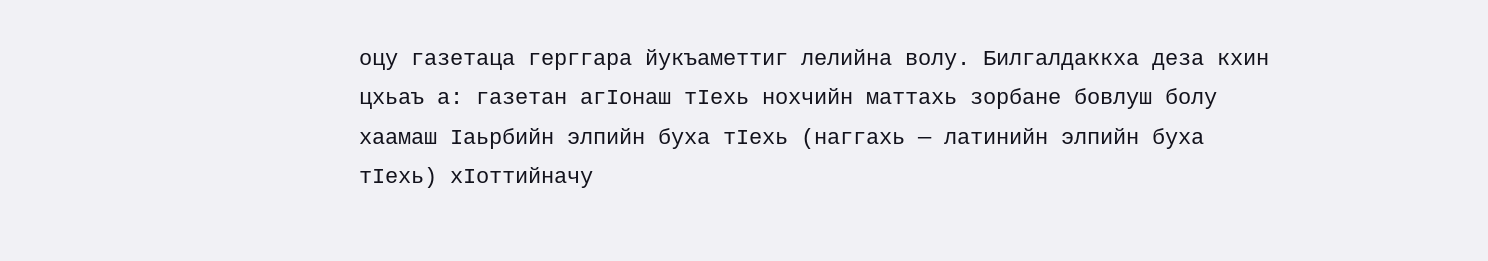оцу газетаца герггара йукъаметтиг лелийна волу. Билгалдаккха деза кхин цхьаъ а: газетан агӀонаш тӀехь нохчийн маттахь зорбане бовлуш болу хаамаш Ӏаьрбийн элпийн буха тӀехь (наггахь — латинийн элпийн буха тӀехь) хӀоттийначу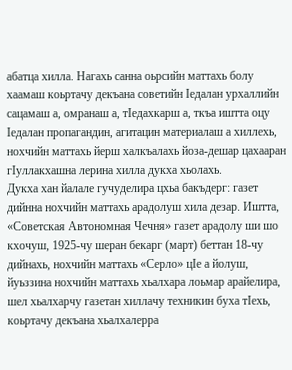абатца хилла. Нагахь санна оьрсийн маттахь болу хаамаш коьртачу декъана советийн Ӏедалан урхаллийн сацамаш а, омранаш а, тӀедахкарш а, ткъа иштта оцу Ӏедалан пропагандин, агитацин материалаш а хиллехь, нохчийн маттахь йерш халкъалахь йоза-дешар цахааран гӀуллакхашна лерина хилла дукха хьолахь.
Дукха хан йалале гучуделира цхьа бакъдерг: газет дийнна нохчийн маттахь арадолуш хила дезар. Иштта, «Советская Автономная Чечня» газет арадолу ши шо кхочуш, 1925-чу шеран бекарг (март) беттан 18-чу дийнахь, нохчийн маттахь «Серло» цӀе а йолуш, йуьззина нохчийн маттахь хьалхара лоьмар арайелира, шел хьалхарчу газетан хиллачу техникин буха тӀехь, коьртачу декъана хьалхалерра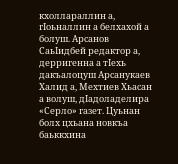кхоллараллин а, гӀоьналлин а белхахой а болуш. Арсанов СаьӀидбей редактор а, дерригенна а тӀехь дакъалоцуш Арсанукаев Халид а, Мехтиев Хьасан а волуш, дӀадоладелира «Серло» газет. Цуьнан болх цхьана новкъа баьккхина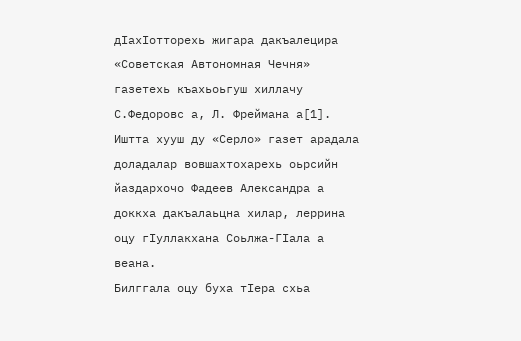дӀахӀотторехь жигара дакъалецира «Советская Автономная Чечня» газетехь къахьоьгуш хиллачу С.Федоровс а, Л. Фреймана а[1]. Иштта хууш ду «Серло» газет арадала доладалар вовшахтохарехь оьрсийн йаздархочо Фадеев Александра а доккха дакъалаьцна хилар, леррина оцу гӀуллакхана Соьлжа-ГӀала а веана.
Билггала оцу буха тӀера схьа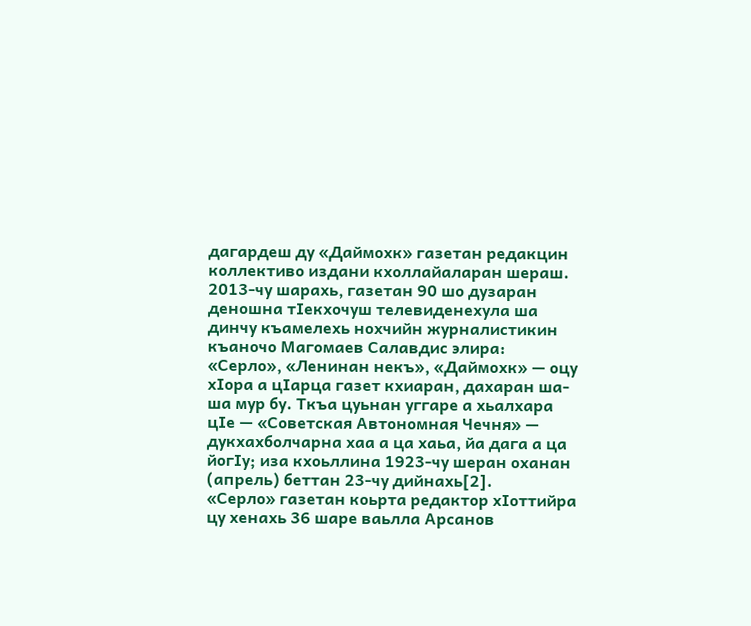дагардеш ду «Даймохк» газетан редакцин коллективо издани кхоллайаларан шераш. 2013-чу шарахь, газетан 90 шо дузаран деношна тӀекхочуш телевиденехула ша динчу къамелехь нохчийн журналистикин къаночо Магомаев Салавдис элира: «Серло», «Ленинан некъ», «Даймохк» — оцу хӀора а цӀарца газет кхиаран, дахаран ша-ша мур бу. Ткъа цуьнан уггаре а хьалхара цӀе — «Советская Автономная Чечня» — дукхахболчарна хаа а ца хаьа, йа дага а ца йогӀу; иза кхоьллина 1923-чу шеран оханан (апрель) беттан 23-чу дийнахь[2].
«Серло» газетан коьрта редактор хӀоттийра цу хенахь 36 шаре ваьлла Арсанов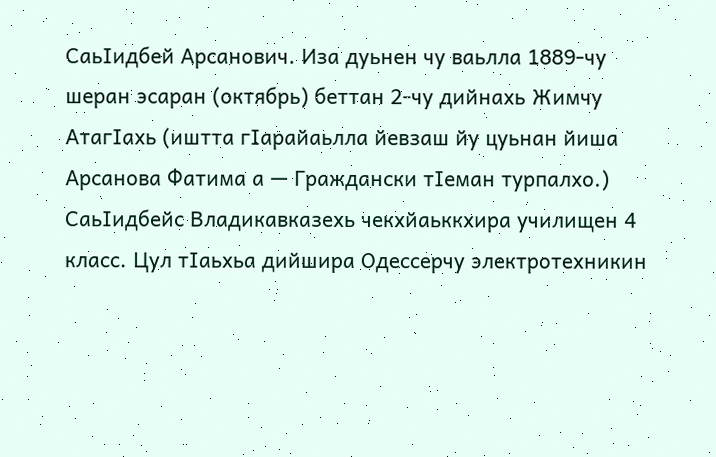СаьӀидбей Арсанович. Иза дуьнен чу ваьлла 1889-чу шеран эсаран (октябрь) беттан 2-чу дийнахь Жимчу АтагӀахь (иштта гӀарайаьлла йевзаш йу цуьнан йиша Арсанова Фатима а — Граждански тӀеман турпалхо.) СаьӀидбейс Владикавказехь чекхйаьккхира училищен 4 класс. Цул тӀаьхьа дийшира Одессерчу электротехникин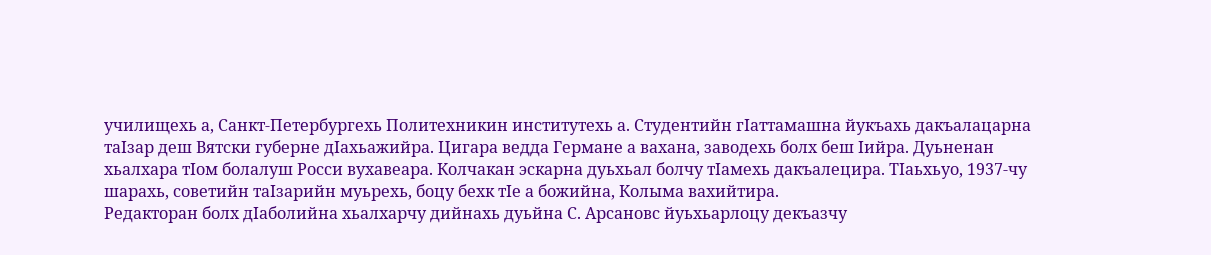училищехь а, Санкт-Петербургехь Политехникин институтехь а. Студентийн гӀаттамашна йукъахь дакъалацарна таIзар деш Вятски губерне дӀахьажийра. Цигара ведда Германе а вахана, заводехь болх беш Ӏийра. Дуьненан хьалхара тӀом болалуш Росси вухавеара. Колчакан эскарна дуьхьал болчу тӀамехь дакъалецира. ТӀаьхьуо, 1937-чу шарахь, советийн таIзарийн муьрехь, боцу бехк тӀе а божийна, Колыма вахийтира.
Редакторан болх дӀаболийна хьалхарчу дийнахь дуьйна С. Арсановс йуьхьарлоцу декъазчу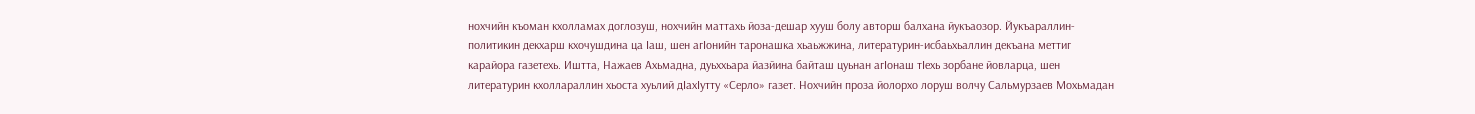нохчийн къоман кхолламах доглозуш, нохчийн маттахь йоза-дешар хууш болу авторш балхана йукъаозор. Йукъараллин-политикин декхарш кхочушдина ца Ӏаш, шен агӀонийн таронашка хьаьжжина, литературин-исбаьхьаллин декъана меттиг карайора газетехь. Иштта, Нажаев Ахьмадна, дуьххьара йазйина байташ цуьнан агӀонаш тӀехь зорбане йовларца, шен литературин кхоллараллин хьоста хуьлий дӀахӀутту «Серло» газет. Нохчийн проза йолорхо лоруш волчу Сальмурзаев Мохьмадан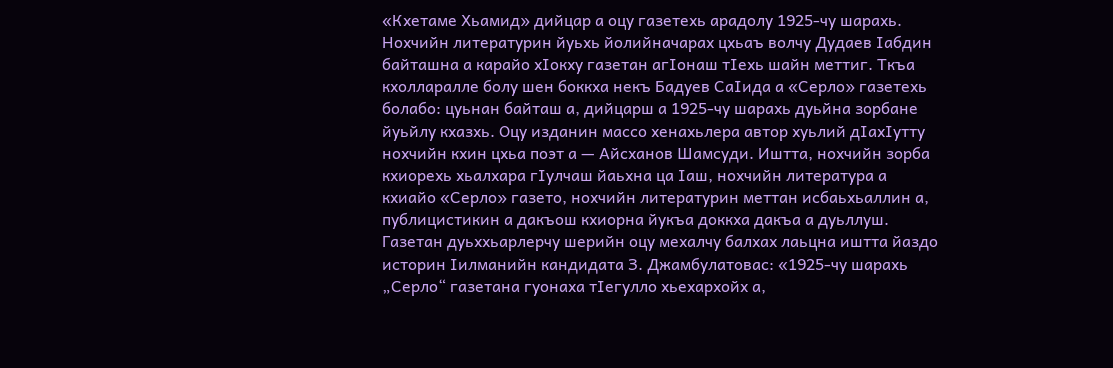«Кхетаме Хьамид» дийцар а оцу газетехь арадолу 1925-чу шарахь. Нохчийн литературин йуьхь йолийначарах цхьаъ волчу Дудаев Ӏабдин байташна а карайо хӀокху газетан агӀонаш тӀехь шайн меттиг. Ткъа кхолларалле болу шен боккха некъ Бадуев СаӀида а «Серло» газетехь болабо: цуьнан байташ а, дийцарш а 1925-чу шарахь дуьйна зорбане йуьйлу кхазхь. Оцу изданин массо хенахьлера автор хуьлий дӀахӀутту нохчийн кхин цхьа поэт а — Айсханов Шамсуди. Иштта, нохчийн зорба кхиорехь хьалхара гӀулчаш йаьхна ца Ӏаш, нохчийн литература а кхиайо «Серло» газето, нохчийн литературин меттан исбаьхьаллин а, публицистикин а дакъош кхиорна йукъа доккха дакъа а дуьллуш.
Газетан дуьххьарлерчу шерийн оцу мехалчу балхах лаьцна иштта йаздо историн Ӏилманийн кандидата З. Джамбулатовас: «1925-чу шарахь „Серло“ газетана гуонаха тӀегулло хьехархойх а,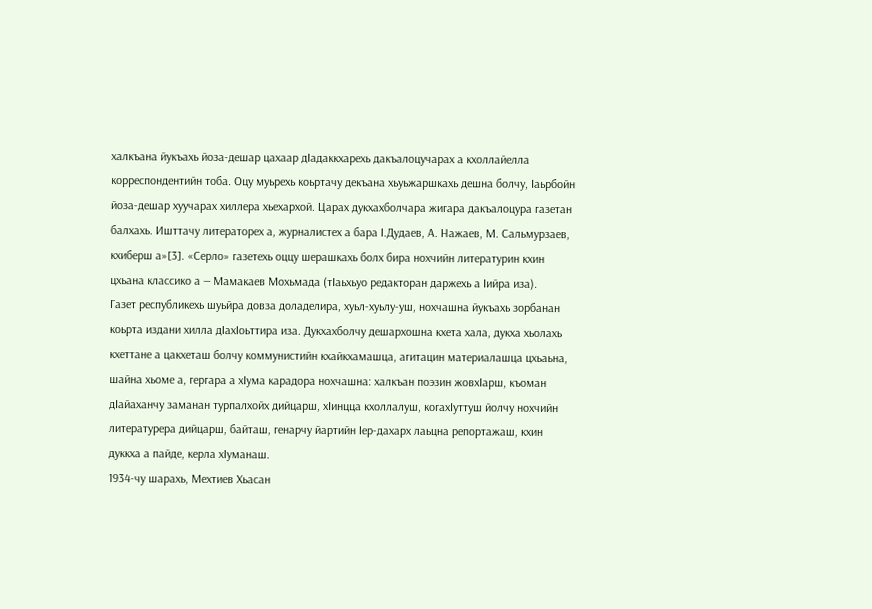халкъана йукъахь йоза-дешар цахаар дӀадаккхарехь дакъалоцучарах а кхоллайелла корреспондентийн тоба. Оцу муьрехь коьртачу декъана хьуьжаршкахь дешна болчу, Ӏаьрбойн йоза-дешар хуучарах хиллера хьехархой. Царах дукхахболчара жигара дакъалоцура газетан балхахь. Ишттачу литераторех а, журналистех а бара I.Дудаев, А. Нажаев, М. Сальмурзаев, кхиберш а»[3]. «Серло» газетехь оццу шерашкахь болх бира нохчийн литературин кхин цхьана классико а — Мамакаев Мохьмада (тӀаьхьуо редакторан даржехь а Ӏийра иза).
Газет республикехь шуьйра довза доладелира, хуьл-хуьлу-уш, нохчашна йукъахь зорбанан коьрта издани хилла дӀахӀоьттира иза. Дукхахболчу дешархошна кхета хала, дукха хьолахь кхеттане а цакхеташ болчу коммунистийн кхайкхамашца, агитацин материалашца цхьаьна, шайна хьоме а, гергара а хӀума карадора нохчашна: халкъан поэзин жовхӀарш, къоман дӀайаханчу заманан турпалхойх дийцарш, хӀинцца кхоллалуш, когахӀуттуш йолчу нохчийн литературера дийцарш, байташ, генарчу йартийн Ӏер-дахарх лаьцна репортажаш, кхин дуккха а пайде, керла хӀуманаш.
1934-чу шарахь, Мехтиев Хьасан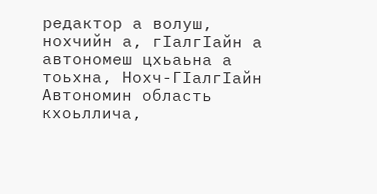редактор а волуш, нохчийн а, гӀалгӀайн а автономеш цхьаьна а тоьхна, Нохч-ГӀалгӀайн Автономин область кхоьллича,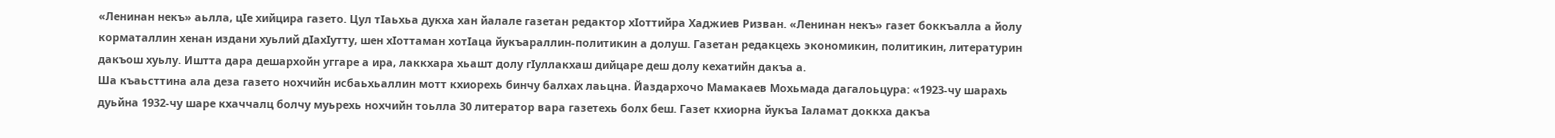«Ленинан некъ» аьлла, цӀе хийцира газето. Цул тӀаьхьа дукха хан йалале газетан редактор хӀоттийра Хаджиев Ризван. «Ленинан некъ» газет боккъалла а йолу корматаллин хенан издани хуьлий дӀахӀутту, шен хӀоттаман хотӀаца йукъараллин-политикин а долуш. Газетан редакцехь экономикин, политикин, литературин дакъош хуьлу. Иштта дара дешархойн уггаре а ира, лаккхара хьашт долу гӀуллакхаш дийцаре деш долу кехатийн дакъа а.
Ша къаьсттина ала деза газето нохчийн исбаьхьаллин мотт кхиорехь бинчу балхах лаьцна. Йаздархочо Мамакаев Мохьмада дагалоьцура: «1923-чу шарахь дуьйна 1932-чу шаре кхаччалц болчу муьрехь нохчийн тоьлла 30 литератор вара газетехь болх беш. Газет кхиорна йукъа Ӏаламат доккха дакъа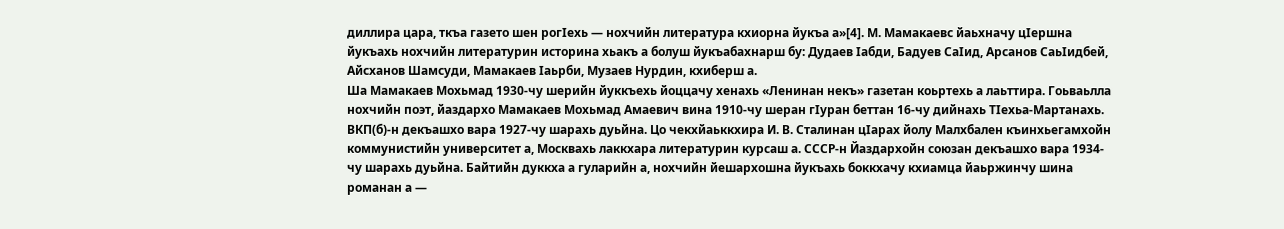диллира цара, ткъа газето шен рогӀехь — нохчийн литература кхиорна йукъа а»[4]. М. Мамакаевс йаьхначу цӀершна йукъахь нохчийн литературин историна хьакъ а болуш йукъабахнарш бу: Дудаев Ӏабди, Бадуев СаӀид, Арсанов СаьӀидбей, Айсханов Шамсуди, Мамакаев Ӏаьрби, Музаев Нурдин, кхиберш а.
Ша Мамакаев Мохьмад 1930-чу шерийн йуккъехь йоццачу хенахь «Ленинан некъ» газетан коьртехь а лаьттира. Гоьваьлла нохчийн поэт, йаздархо Мамакаев Мохьмад Амаевич вина 1910-чу шеран гӀуран беттан 16-чу дийнахь ТӀехьа-Мартанахь. ВКП(б)-н декъашхо вара 1927-чу шарахь дуьйна. Цо чекхйаьккхира И. В. Сталинан цӀарах йолу Малхбален къинхьегамхойн коммунистийн университет а, Москвахь лаккхара литературин курсаш а. СССР-н Йаздархойн союзан декъашхо вара 1934-чу шарахь дуьйна. Байтийн дуккха а гуларийн а, нохчийн йешархошна йукъахь боккхачу кхиамца йаьржинчу шина романан а —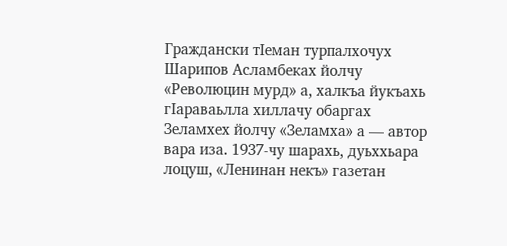Граждански тӀеман турпалхочух Шарипов Асламбеках йолчу «Революцин мурд» а, халкъа йукъахь гӀараваьлла хиллачу обаргах Зеламхех йолчу «Зеламха» а — автор вара иза. 1937-чу шарахь, дуьххьара лоцуш, «Ленинан некъ» газетан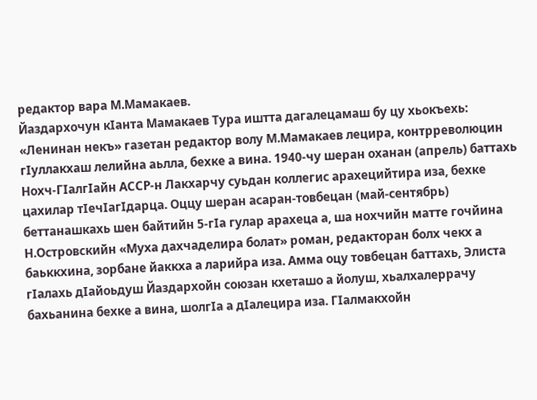редактор вара М.Мамакаев.
Йаздархочун кӀанта Мамакаев Тура иштта дагалецамаш бу цу хьокъехь: «Ленинан некъ» газетан редактор волу М.Мамакаев лецира, контрреволюцин гӀуллакхаш лелийна аьлла, бехке а вина. 1940-чу шеран оханан (апрель) баттахь Нохч-ГӀалгӀайн АССР-н Лакхарчу суьдан коллегис арахецийтира иза, бехке цахилар тӀечӀагӀдарца. Оццу шеран асаран-товбецан (май-сентябрь) беттанашкахь шен байтийн 5-гӀа гулар арахеца а, ша нохчийн матте гочйина Н.Островскийн «Муха дахчаделира болат» роман, редакторан болх чекх а баьккхина, зорбане йаккха а ларийра иза. Амма оцу товбецан баттахь, Элиста гӀалахь дӀайоьдуш Йаздархойн союзан кхеташо а йолуш, хьалхалеррачу бахьанина бехке а вина, шолгӀа а дӀалецира иза. ГӀалмакхойн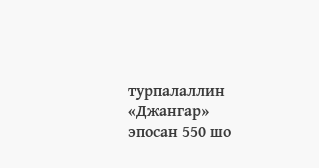турпалаллин «Джангар» эпосан 550 шо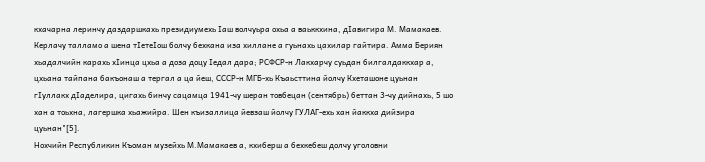кхачарна леринчу даздаршкахь президиумехь Ӏаш волчуьра охьа а ваьккхина, дӀавигира М. Мамакаев. Керлачу талламо а шена тӀетеӀош болчу бехкана иза хиллане а гуьнахь цахилар гайтира. Амма Бериян хьадалчийн карахь хӀинца цхьа а доза доцу Ӏедал дара; РСФСР-н Лакхарчу суьдан билгалдаккхар а, цхьана тайпана бакъонаш а тергал а ца йеш, СССР-н МГБ-хь Къаьсттина йолчу Кхеташоне цуьнан гӀуллакх дӀаделира, цигахь бинчу сацамца 1941-чу шеран товбецан (сентябрь) беттан 3-чу дийнахь, 5 шо хан а тоьхна, лагершка хьажийра. Шен къизаллица йевзаш йолчу ГУЛАГ-ехь хан йаккха дийзира цуьнан"[5].
Нохчийн Республикин Къоман музейхь М.Мамакаев а, кхиберш а бехкебеш долчу уголовни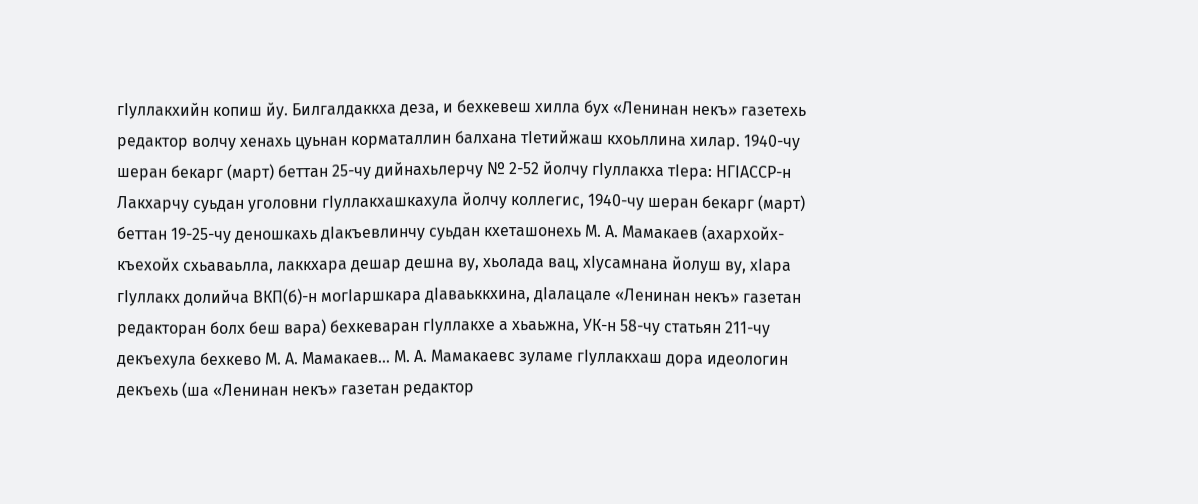гӀуллакхийн копиш йу. Билгалдаккха деза, и бехкевеш хилла бух «Ленинан некъ» газетехь редактор волчу хенахь цуьнан корматаллин балхана тӀетийжаш кхоьллина хилар. 1940-чу шеран бекарг (март) беттан 25-чу дийнахьлерчу № 2-52 йолчу гӀуллакха тӀера: НГӀАССР-н Лакхарчу суьдан уголовни гӀуллакхашкахула йолчу коллегис, 1940-чу шеран бекарг (март) беттан 19-25-чу деношкахь дӀакъевлинчу суьдан кхеташонехь М. А. Мамакаев (ахархойх-къехойх схьаваьлла, лаккхара дешар дешна ву, хьолада вац, хӀусамнана йолуш ву, хӀара гӀуллакх долийча ВКП(б)-н могӀаршкара дӀаваьккхина, дӀалацале «Ленинан некъ» газетан редакторан болх беш вара) бехкеваран гӀуллакхе а хьаьжна, УК-н 58-чу статьян 211-чу декъехула бехкево М. А. Мамакаев… М. А. Мамакаевс зуламе гӀуллакхаш дора идеологин декъехь (ша «Ленинан некъ» газетан редактор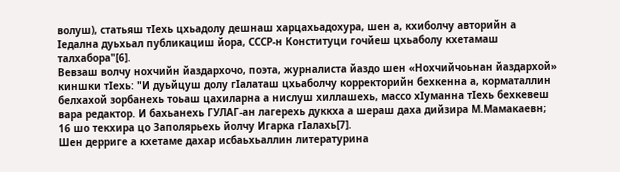волуш), статьяш тӀехь цхьадолу дешнаш харцахьадохура, шен а, кхиболчу авторийн а Ӏедална дуьхьал публикациш йора, СССР-н Конституци гочйеш цхьаболу кхетамаш талхабора"[6].
Вевзаш волчу нохчийн йаздархочо, поэта, журналиста йаздо шен «Нохчийчоьнан йаздархой» киншки тӀехь: "И дуьйцуш долу гӀалаташ цхьаболчу корректорийн бехкенна а, корматаллин белхахой зорбанехь тоьаш цахиларна а нислуш хиллашехь, массо хӀуманна тӀехь бехкевеш вара редактор. И бахьанехь ГУЛАГ-ан лагерехь дуккха а шераш даха дийзира М.Мамакаевн; 16 шо текхира цо Заполярьехь йолчу Игарка гӀалахь[7].
Шен дерриге а кхетаме дахар исбаьхьаллин литературина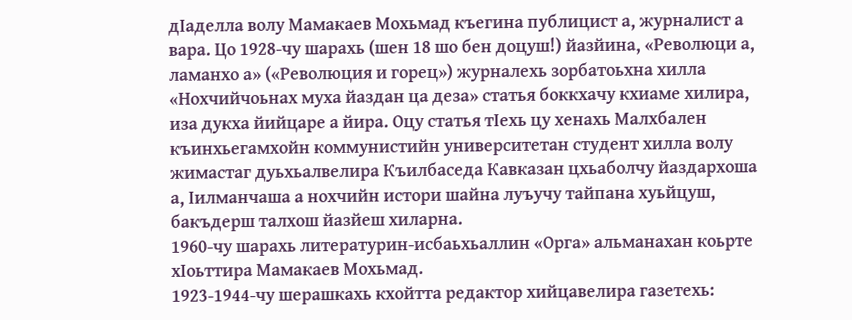дӀаделла волу Мамакаев Мохьмад къегина публицист а, журналист а вара. Цо 1928-чу шарахь (шен 18 шо бен доцуш!) йазйина, «Революци а, ламанхо а» («Революция и горец») журналехь зорбатоьхна хилла «Нохчийчоьнах муха йаздан ца деза» статья боккхачу кхиаме хилира, иза дукха йийцаре а йира. Оцу статья тӀехь цу хенахь Малхбален къинхьегамхойн коммунистийн университетан студент хилла волу жимастаг дуьхьалвелира Къилбаседа Кавказан цхьаболчу йаздархоша а, Ӏилманчаша а нохчийн истори шайна луъучу тайпана хуьйцуш, бакъдерш талхош йазйеш хиларна.
1960-чу шарахь литературин-исбаьхьаллин «Орга» альманахан коьрте хӀоьттира Мамакаев Мохьмад.
1923-1944-чу шерашкахь кхойтта редактор хийцавелира газетехь: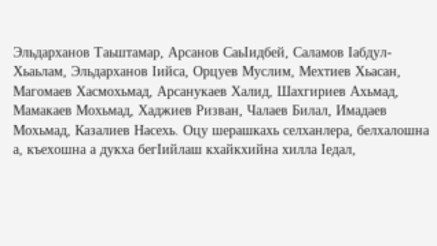Эльдарханов Таьштамар, Арсанов СаьӀидбей, Саламов Ӏабдул-Хьаьлам, Эльдарханов Ӏийса, Орцуев Муслим, Мехтиев Хьасан, Магомаев Хасмохьмад, Арсанукаев Халид, Шахгириев Ахьмад, Мамакаев Мохьмад, Хаджиев Ризван, Чалаев Билал, Имадаев Мохьмад, Казалиев Насехь. Оцу шерашкахь селханлера, белхалошна а, къехошна а дукха бегӀийлаш кхайкхийна хилла Ӏедал,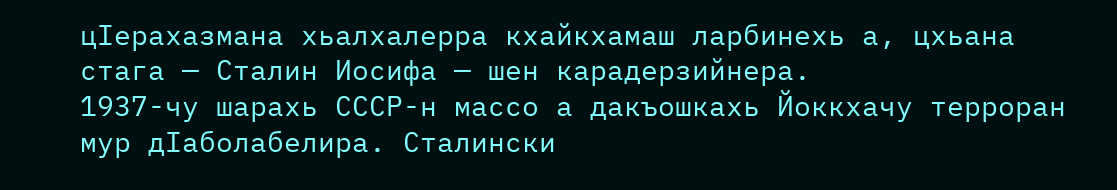цӀерахазмана хьалхалерра кхайкхамаш ларбинехь а, цхьана стага — Сталин Иосифа — шен карадерзийнера.
1937-чу шарахь СССР-н массо а дакъошкахь Йоккхачу терроран мур дӀаболабелира. Сталински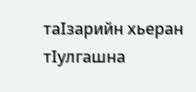таIзарийн хьеран тӀулгашна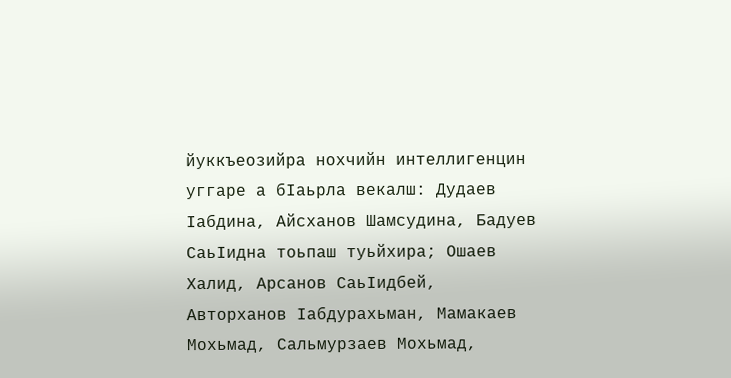йуккъеозийра нохчийн интеллигенцин уггаре а бӀаьрла векалш: Дудаев Ӏабдина, Айсханов Шамсудина, Бадуев СаьӀидна тоьпаш туьйхира; Ошаев Халид, Арсанов СаьӀидбей, Авторханов Ӏабдурахьман, Мамакаев Мохьмад, Сальмурзаев Мохьмад,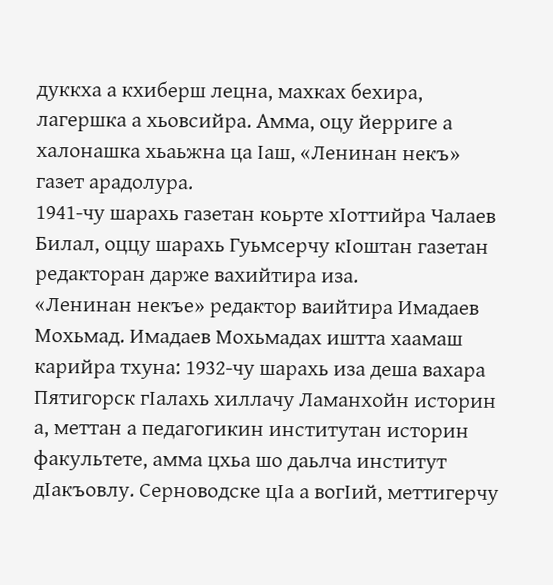дуккха а кхиберш лецна, махках бехира, лагершка а хьовсийра. Амма, оцу йерриге а халонашка хьаьжна ца Ӏаш, «Ленинан некъ» газет арадолура.
1941-чу шарахь газетан коьрте хӀоттийра Чалаев Билал, оццу шарахь Гуьмсерчу кӀоштан газетан редакторан дарже вахийтира иза.
«Ленинан некъе» редактор ваийтира Имадаев Мохьмад. Имадаев Мохьмадах иштта хаамаш карийра тхуна: 1932-чу шарахь иза деша вахара Пятигорск гӀалахь хиллачу Ламанхойн историн а, меттан а педагогикин институтан историн факультете, амма цхьа шо даьлча институт дӀакъовлу. Серноводске цӀа а вогӀий, меттигерчу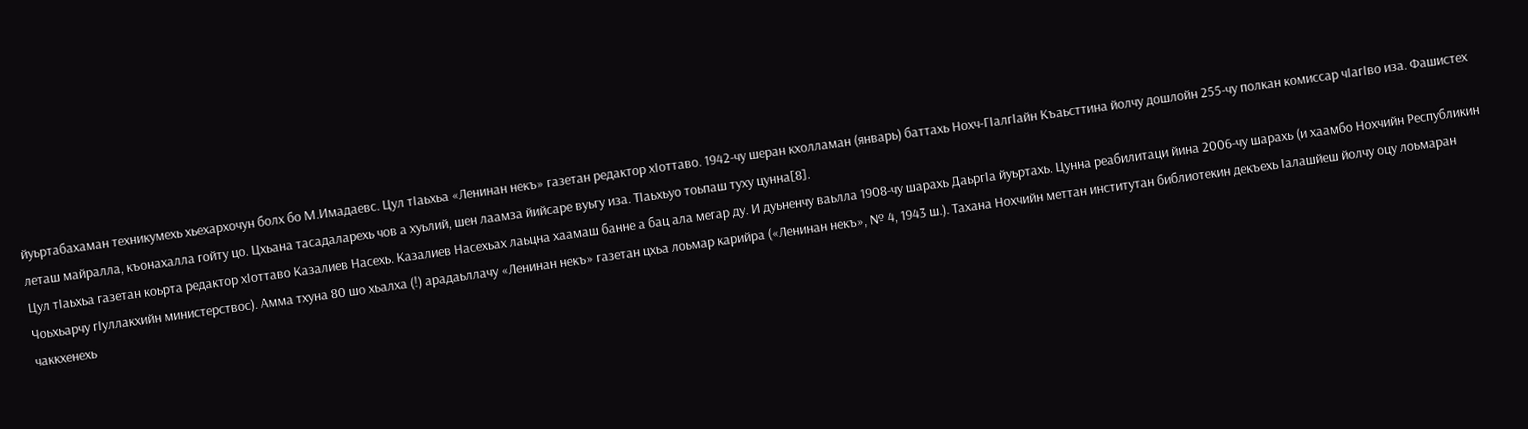йуьртабахаман техникумехь хьехархочун болх бо М.Имадаевс. Цул тӀаьхьа «Ленинан некъ» газетан редактор хӀоттаво. 1942-чу шеран кхолламан (январь) баттахь Нохч-ГӀалгӀайн Къаьсттина йолчу дошлойн 255-чу полкан комиссар чӀагӀво иза. Фашистех леташ майралла, къонахалла гойту цо. Цхьана тасадаларехь чов а хуьлий, шен лаамза йийсаре вуьгу иза. ТӀаьхьуо тоьпаш туху цунна[8].
Цул тӀаьхьа газетан коьрта редактор хӀоттаво Казалиев Насехь. Казалиев Насехьах лаьцна хаамаш банне а бац ала мегар ду. И дуьненчу ваьлла 1908-чу шарахь ДаьргӀа йуьртахь. Цунна реабилитаци йина 2006-чу шарахь (и хаамбо Нохчийн Республикин Чоьхьарчу гӀуллакхийн министерствос). Амма тхуна 80 шо хьалха (!) арадаьллачу «Ленинан некъ» газетан цхьа лоьмар карийра («Ленинан некъ», № 4, 1943 ш.). Тахана Нохчийн меттан институтан библиотекин декъехь Ӏалашйеш йолчу оцу лоьмаран чаккхенехь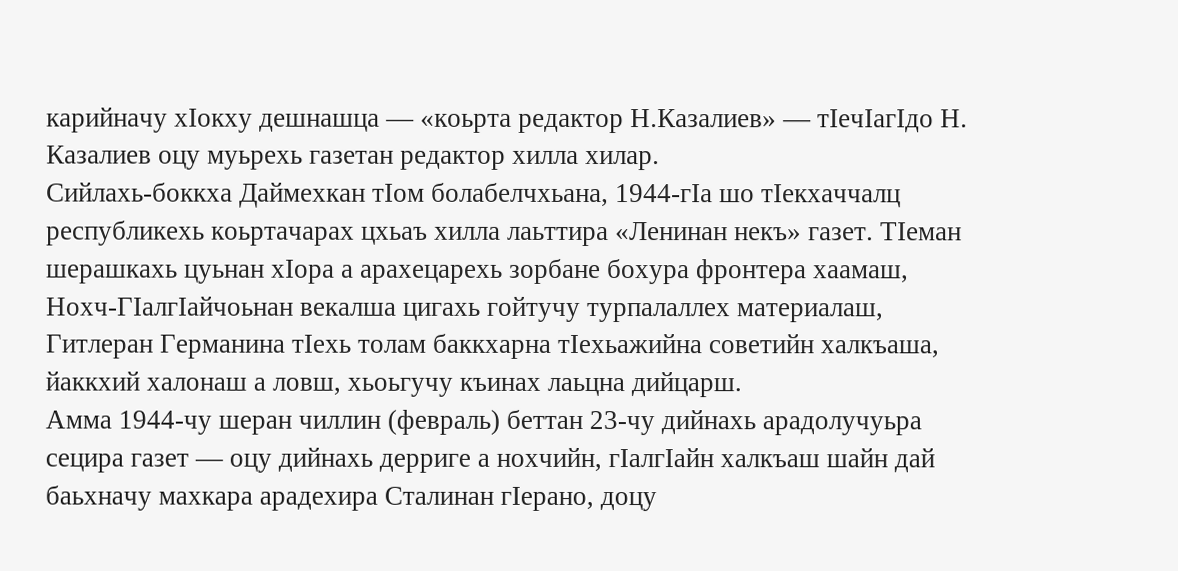карийначу хӀокху дешнашца — «коьрта редактор Н.Казалиев» — тӀечӀагӀдо Н. Казалиев оцу муьрехь газетан редактор хилла хилар.
Сийлахь-боккха Даймехкан тӀом болабелчхьана, 1944-гӀа шо тӀекхаччалц республикехь коьртачарах цхьаъ хилла лаьттира «Ленинан некъ» газет. ТӀеман шерашкахь цуьнан хӀора а арахецарехь зорбане бохура фронтера хаамаш, Нохч-ГӀалгӀайчоьнан векалша цигахь гойтучу турпалаллех материалаш, Гитлеран Германина тӀехь толам баккхарна тӀехьажийна советийн халкъаша, йаккхий халонаш а ловш, хьоьгучу къинах лаьцна дийцарш.
Амма 1944-чу шеран чиллин (февраль) беттан 23-чу дийнахь арадолучуьра сецира газет — оцу дийнахь дерриге а нохчийн, гӀалгӀайн халкъаш шайн дай баьхначу махкара арадехира Сталинан гӀерано, доцу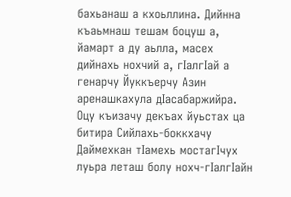бахьанаш а кхоьллина. Дийнна къаьмнаш тешам боцуш а, йамарт а ду аьлла, масех дийнахь нохчий а, гӀалгӀай а генарчу Йуккъерчу Азин аренашкахула дӀасабаржийра. Оцу къизачу декъах йуьстах ца битира Сийлахь-боккхачу Даймехкан тӀамехь мостагӀчух луьра леташ болу нохч-гӀалгӀайн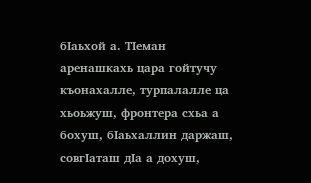бӀаьхой а. ТӀеман аренашкахь цара гойтучу къонахалле, турпалалле ца хьоьжуш, фронтера схьа а бохуш, бӀаьхаллин даржаш, совгӀаташ дӀа а дохуш,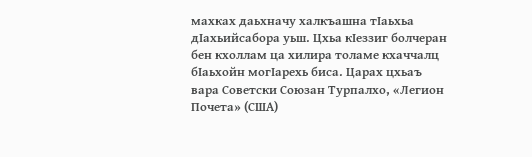махках даьхначу халкъашна тӀаьхьа дӀахьийсабора уьш. Цхьа кӀеззиг болчеран бен кхоллам ца хилира толаме кхаччалц бӀаьхойн могӀарехь биса. Царах цхьаъ вара Советски Союзан Турпалхо, «Легион Почета» (США)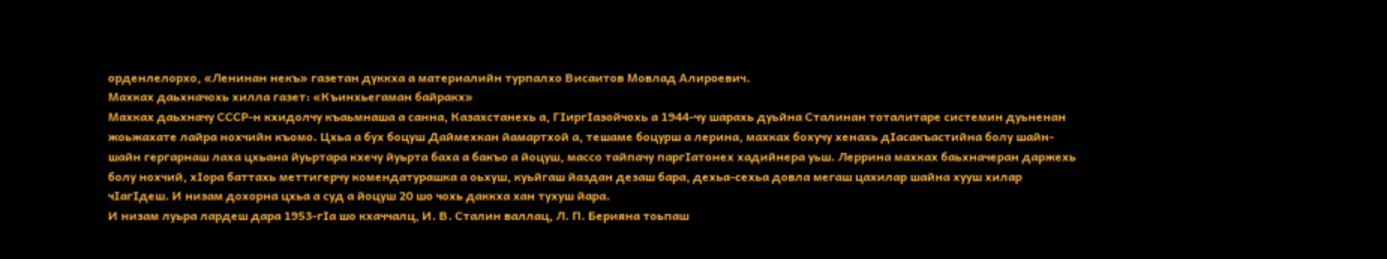орденлелорхо, «Ленинан некъ» газетан дуккха а материалийн турпалхо Висаитов Мовлад Алироевич.
Махках даьхначохь хилла газет: «Къинхьегаман байракх»
Махках даьхначу СССР-н кхидолчу къаьмнаша а санна, Казахстанехь а, ГӀиргӀазойчохь а 1944-чу шарахь дуьйна Сталинан тоталитаре системин дуьненан жоьжахате лайра нохчийн къомо. Цхьа а бух боцуш Даймехкан йамартхой а, тешаме боцурш а лерина, махках бохучу хенахь дӀасакъастийна болу шайн-шайн гергарнаш лаха цхьана йуьртара кхечу йуьрта баха а бакъо а йоцуш, массо тайпачу паргӀатонех хадийнера уьш. Леррина махках баьхначеран даржехь болу нохчий, хӀора баттахь меттигерчу комендатурашка а оьхуш, куьйгаш йаздан дезаш бара, дехьа-сехьа довла мегаш цахилар шайна хууш хилар чӀагӀдеш. И низам дохорна цхьа а суд а йоцуш 20 шо чохь даккха хан тухуш йара.
И низам луьра лардеш дара 1953-гӀа шо кхаччалц, И. В. Сталин валлац, Л. П. Берияна тоьпаш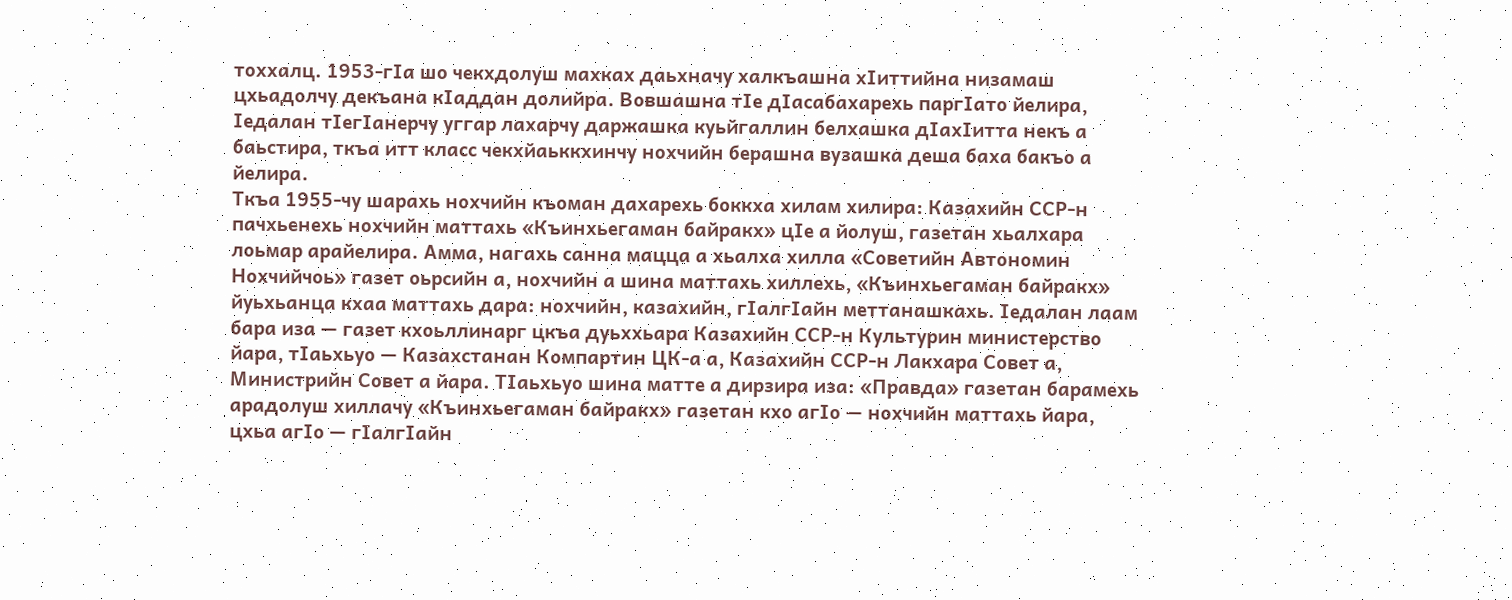тоххалц. 1953-гӀа шо чекхдолуш махках даьхначу халкъашна хӀиттийна низамаш цхьадолчу декъана кӀаддан долийра. Вовшашна тӀе дӀасабахарехь паргӀато йелира, Ӏедалан тӀегӀанерчу уггар лахарчу даржашка куьйгаллин белхашка дӀахӀитта некъ а баьстира, ткъа итт класс чекхйаьккхинчу нохчийн берашна вузашка деша баха бакъо а йелира.
Ткъа 1955-чу шарахь нохчийн къоман дахарехь боккха хилам хилира: Казахийн ССР-н пачхьенехь нохчийн маттахь «Къинхьегаман байракх» цӀе а йолуш, газетан хьалхара лоьмар арайелира. Амма, нагахь санна мацца а хьалха хилла «Советийн Автономин Нохчийчоь» газет оьрсийн а, нохчийн а шина маттахь хиллехь, «Къинхьегаман байракх» йуьхьанца кхаа маттахь дара: нохчийн, казахийн, гӀалгӀайн меттанашкахь. Ӏедалан лаам бара иза — газет кхоьллинарг цкъа дуьххьара Казахийн ССР-н Культурин министерство йара, тӀаьхьуо — Казахстанан Компартин ЦК-а а, Казахийн ССР-н Лакхара Совет а, Министрийн Совет а йара. ТӀаьхьуо шина матте а дирзира иза: «Правда» газетан барамехь арадолуш хиллачу «Къинхьегаман байракх» газетан кхо агӀо — нохчийн маттахь йара, цхьа агӀо — гӀалгӀайн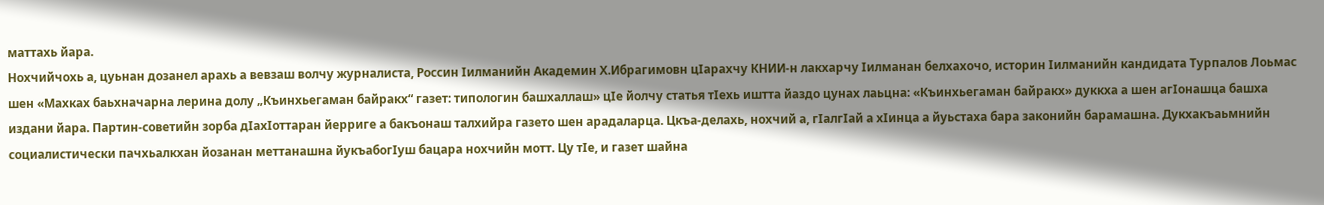маттахь йара.
Нохчийчохь а, цуьнан дозанел арахь а вевзаш волчу журналиста, Россин Ӏилманийн Академин Х.Ибрагимовн цӀарахчу КНИИ-н лакхарчу Ӏилманан белхахочо, историн Ӏилманийн кандидата Турпалов Лоьмас шен «Махках баьхначарна лерина долу „Къинхьегаман байракх“ газет: типологин башхаллаш» цӀе йолчу статья тӀехь иштта йаздо цунах лаьцна: «Къинхьегаман байракх» дуккха а шен агӀонашца башха издани йара. Партин-советийн зорба дӀахӀоттаран йерриге а бакъонаш талхийра газето шен арадаларца. Цкъа-делахь, нохчий а, гӀалгӀай а хӀинца а йуьстаха бара законийн барамашна. Дукхакъаьмнийн социалистически пачхьалкхан йозанан меттанашна йукъабогӀуш бацара нохчийн мотт. Цу тӀе, и газет шайна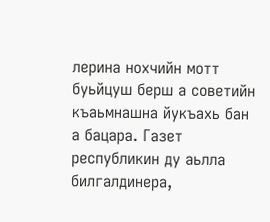лерина нохчийн мотт буьйцуш берш а советийн къаьмнашна йукъахь бан а бацара. Газет республикин ду аьлла билгалдинера,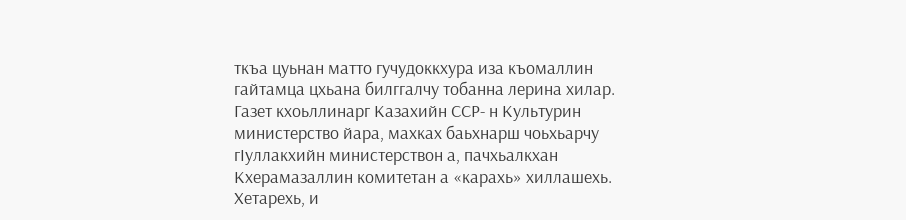ткъа цуьнан матто гучудоккхура иза къомаллин гайтамца цхьана билггалчу тобанна лерина хилар. Газет кхоьллинарг Казахийн ССР- н Культурин министерство йара, махках баьхнарш чоьхьарчу гӀуллакхийн министерствон а, пачхьалкхан Кхерамазаллин комитетан а «карахь» хиллашехь. Хетарехь, и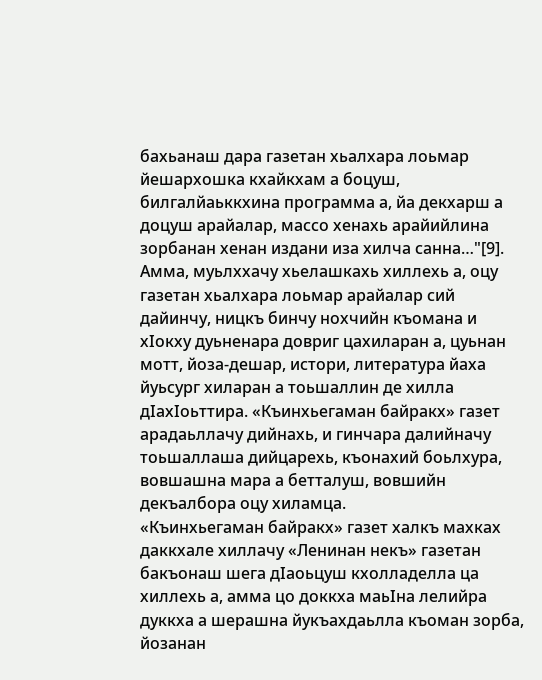бахьанаш дара газетан хьалхара лоьмар йешархошка кхайкхам а боцуш, билгалйаьккхина программа а, йа декхарш а доцуш арайалар, массо хенахь арайийлина зорбанан хенан издани иза хилча санна…"[9].
Амма, муьлххачу хьелашкахь хиллехь а, оцу газетан хьалхара лоьмар арайалар сий дайинчу, ницкъ бинчу нохчийн къомана и хӀокху дуьненара довриг цахиларан а, цуьнан мотт, йоза-дешар, истори, литература йаха йуьсург хиларан а тоьшаллин де хилла дӀахӀоьттира. «Къинхьегаман байракх» газет арадаьллачу дийнахь, и гинчара далийначу тоьшаллаша дийцарехь, къонахий боьлхура, вовшашна мара а бетталуш, вовшийн декъалбора оцу хиламца.
«Къинхьегаман байракх» газет халкъ махках даккхале хиллачу «Ленинан некъ» газетан бакъонаш шега дӀаоьцуш кхолладелла ца хиллехь а, амма цо доккха маьӀна лелийра дуккха а шерашна йукъахдаьлла къоман зорба, йозанан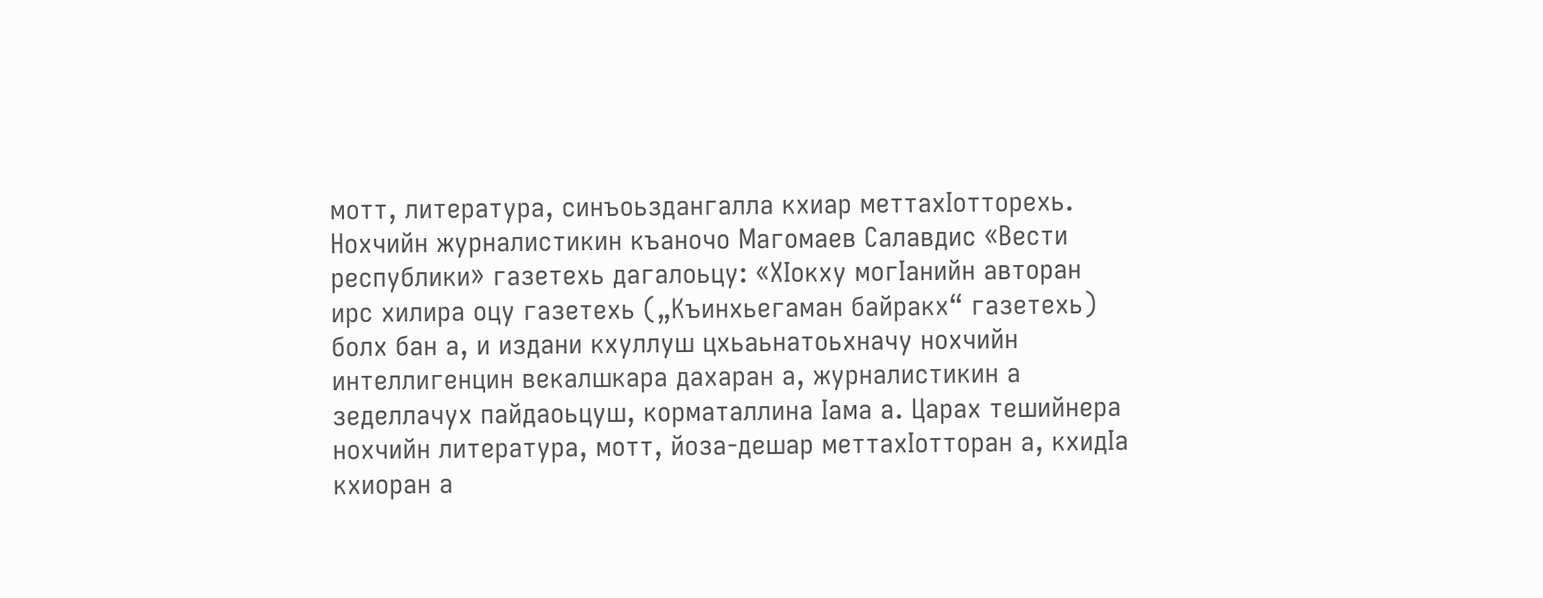мотт, литература, синъоьздангалла кхиар меттахӀотторехь.
Нохчийн журналистикин къаночо Магомаев Салавдис «Вести республики» газетехь дагалоьцу: «ХӀокху могӀанийн авторан ирс хилира оцу газетехь („Къинхьегаман байракх“ газетехь) болх бан а, и издани кхуллуш цхьаьнатоьхначу нохчийн интеллигенцин векалшкара дахаран а, журналистикин а зеделлачух пайдаоьцуш, корматаллина Ӏама а. Царах тешийнера нохчийн литература, мотт, йоза-дешар меттахӀотторан а, кхидӀа кхиоран а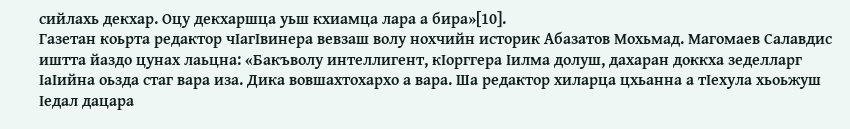сийлахь декхар. Оцу декхаршца уьш кхиамца лара а бира»[10].
Газетан коьрта редактор чӀагӀвинера вевзаш волу нохчийн историк Абазатов Мохьмад. Магомаев Салавдис иштта йаздо цунах лаьцна: «Бакъволу интеллигент, кӀорггера Ӏилма долуш, дахаран доккха зеделларг ӀаӀийна оьзда стаг вара иза. Дика вовшахтохархо а вара. Ша редактор хиларца цхьанна а тӀехула хьоьжуш Ӏедал дацара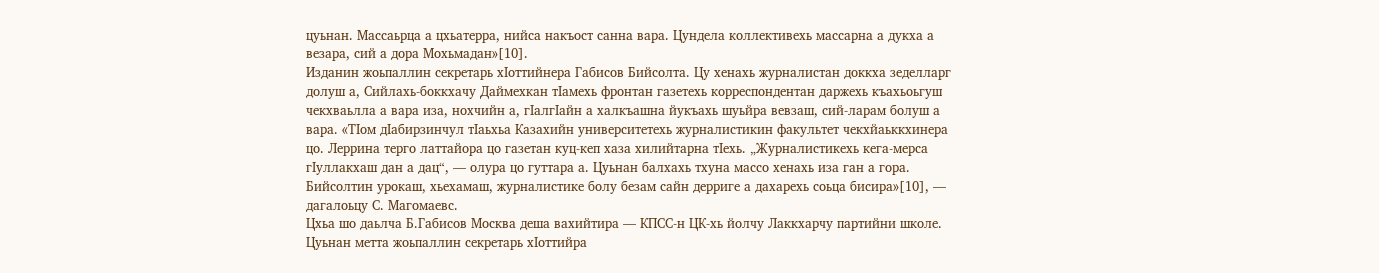цуьнан. Массаьрца а цхьатерра, нийса накъост санна вара. Цундела коллективехь массарна а дукха а везара, сий а дора Мохьмадан»[10].
Изданин жоьпаллин секретарь хӀоттийнера Габисов Бийсолта. Цу хенахь журналистан доккха зеделларг долуш а, Сийлахь-боккхачу Даймехкан тӀамехь фронтан газетехь корреспондентан даржехь къахьоьгуш чекхваьлла а вара иза, нохчийн а, гӀалгӀайн а халкъашна йукъахь шуьйра вевзаш, сий-ларам болуш а вара. «ТӀом дӀабирзинчул тӀаьхьа Казахийн университетехь журналистикин факультет чекхйаьккхинера цо. Леррина терго латтайора цо газетан куц-кеп хаза хилийтарна тӀехь. „Журналистикехь кега-мерса гӀуллакхаш дан а дац“, — олура цо гуттара а. Цуьнан балхахь тхуна массо хенахь иза ган а гора. Бийсолтин урокаш, хьехамаш, журналистике болу безам сайн дерриге а дахарехь соьца бисира»[10], — дагалоьцу С. Магомаевс.
Цхьа шо даьлча Б.Габисов Москва деша вахийтира — КПСС-н ЦК-хь йолчу Лаккхарчу партийни школе. Цуьнан метта жоьпаллин секретарь хӀоттийра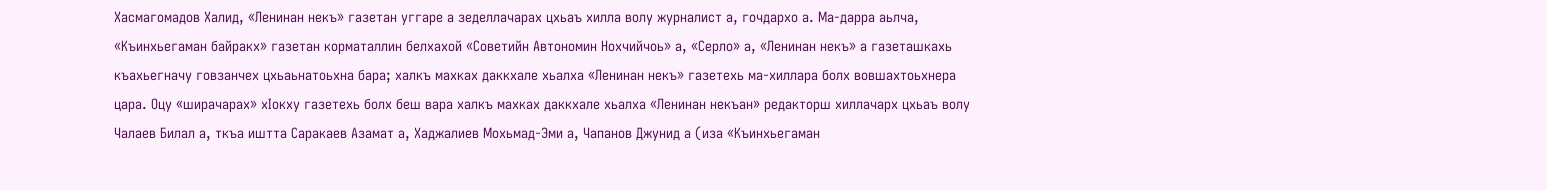Хасмагомадов Халид, «Ленинан некъ» газетан уггаре а зеделлачарах цхьаъ хилла волу журналист а, гочдархо а. Ма-дарра аьлча, «Къинхьегаман байракх» газетан корматаллин белхахой «Советийн Автономин Нохчийчоь» а, «Серло» а, «Ленинан некъ» а газеташкахь къахьегначу говзанчех цхьаьнатоьхна бара; халкъ махках даккхале хьалха «Ленинан некъ» газетехь ма-хиллара болх вовшахтоьхнера цара. Оцу «ширачарах» хӀокху газетехь болх беш вара халкъ махках даккхале хьалха «Ленинан некъан» редакторш хиллачарх цхьаъ волу Чалаев Билал а, ткъа иштта Саракаев Азамат а, Хаджалиев Мохьмад-Эми а, Чапанов Джунид а (иза «Къинхьегаман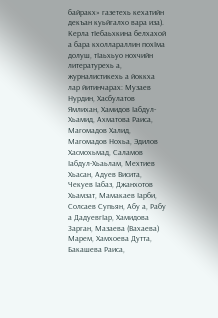байракх» газетехь кехатийн декъан куьйгалхо вара иза).
Керла тӀебаьхкина белхахой а бара кхоллараллин похIма долуш, тӀаьхьуо нохчийн литературехь а, журналистикехь а йоккха лар йитинчарах: Музаев Нурдин, Хасбулатов Ямлихан, Хамидов Ӏабдул-Хьамид, Ахматова Раиса, Магомадов Халид, Магомадов Нохьа, Эдилов Хасмохьмад, Саламов Ӏабдул-Хьаьлам, Мехтиев Хьасан, Адуев Висита, Чекуев Ӏабаз, Джанхотов Хьамзат, Мамакаев Ӏарби, Солсаев Супьян, Абу а, Рабу а ДадуевгӀар, Хамидова Зарган, Мазаева (Вахаева) Марем, Хамхоева Дутта, Бакашева Раиса,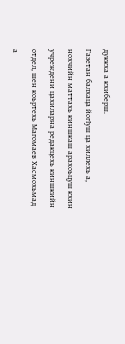дуккха а кхиберш.
Газетан балхаца йогӀуш ца хиллехь а, нохчийн маттахь киншкаш арахоьцуш кхин учреждени цахиларна редакцехь киншкийн отдел, шен коьртехь Магомаев Хасмохьмад а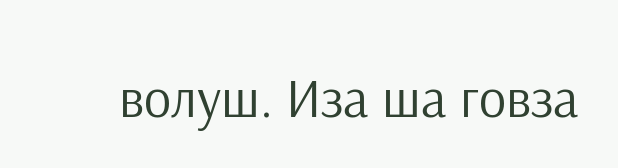волуш. Иза ша говза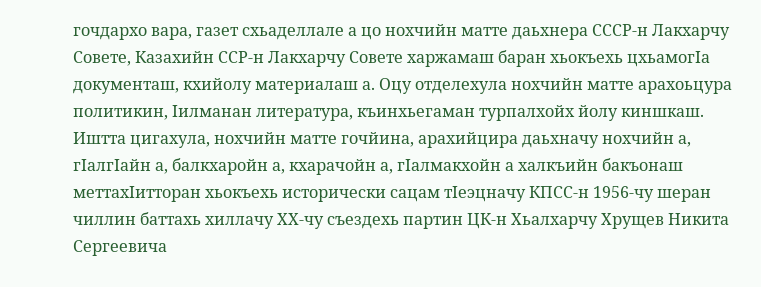гочдархо вара, газет схьаделлале а цо нохчийн матте даьхнера СССР-н Лакхарчу Совете, Казахийн ССР-н Лакхарчу Совете харжамаш баран хьокъехь цхьамогӀа документаш, кхийолу материалаш а. Оцу отделехула нохчийн матте арахоьцура политикин, Ӏилманан литература, къинхьегаман турпалхойх йолу киншкаш. Иштта цигахула, нохчийн матте гочйина, арахийцира даьхначу нохчийн а, гӀалгӀайн а, балкхаройн а, кхарачойн а, гӀалмакхойн а халкъийн бакъонаш меттахӀитторан хьокъехь исторически сацам тӀеэцначу КПСС-н 1956-чу шеран чиллин баттахь хиллачу ХХ-чу съездехь партин ЦК-н Хьалхарчу Хрущев Никита Сергеевича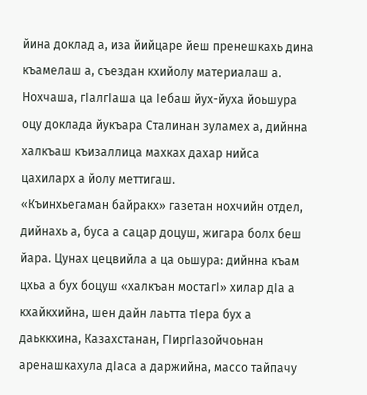йина доклад а, иза йийцаре йеш пренешкахь дина къамелаш а, съездан кхийолу материалаш а. Нохчаша, гӀалгӀаша ца Ӏебаш йух-йуха йоьшура оцу доклада йукъара Сталинан зуламех а, дийнна халкъаш къизаллица махках дахар нийса цахиларх а йолу меттигаш.
«Къинхьегаман байракх» газетан нохчийн отдел, дийнахь а, буса а сацар доцуш, жигара болх беш йара. Цунах цецвийла а ца оьшура: дийнна къам цхьа а бух боцуш «халкъан мостагӀ» хилар дӀа а кхайкхийна, шен дайн лаьтта тӀера бух а даьккхина, Казахстанан, ГӀиргӀазойчоьнан аренашкахула дӀаса а даржийна, массо тайпачу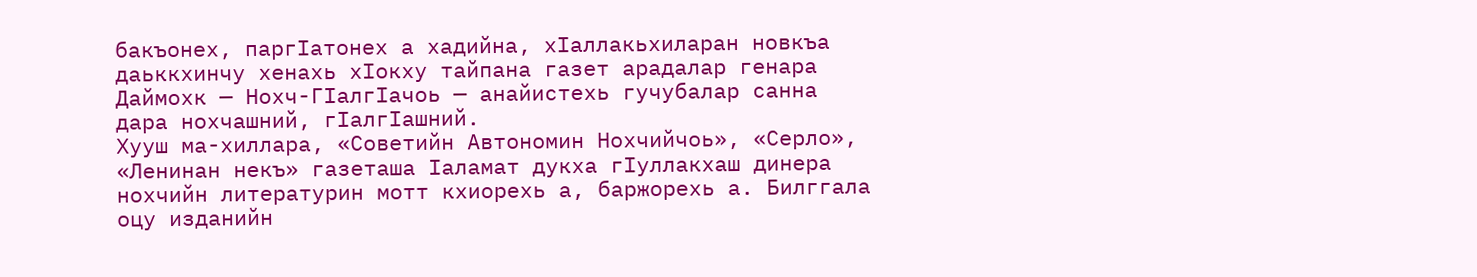бакъонех, паргӀатонех а хадийна, хӀаллакьхиларан новкъа даьккхинчу хенахь хӀокху тайпана газет арадалар генара Даймохк — Нохч-ГӀалгӀачоь — анайистехь гучубалар санна дара нохчашний, гӀалгӀашний.
Хууш ма-хиллара, «Советийн Автономин Нохчийчоь», «Серло», «Ленинан некъ» газеташа Ӏаламат дукха гӀуллакхаш динера нохчийн литературин мотт кхиорехь а, баржорехь а. Билггала оцу изданийн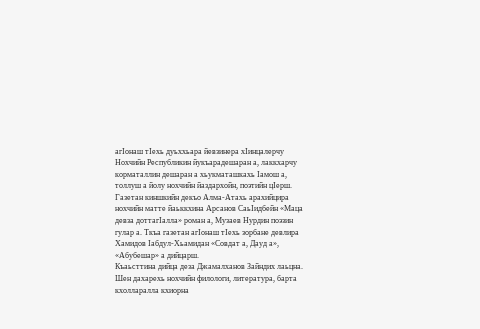агӀонаш тӀехь дуьххьара йевзинера хӀинцалерчу Нохчийн Республикин йукъарадешаран а, лаккхарчу корматаллин дешаран а хьукматашкахь Ӏамош а, толлуш а йолу нохчийн йаздархойн, поэтийн цӀерш. Газетан киншкийн декъо Алма-Атахь арахийцира нохчийн матте йаьккхина Арсанов СаьӀидбейн «Маца девза доттагӀалла» роман а, Музаев Нурдин поэзин гулар а. Ткъа газетан агӀонаш тӀехь зорбане девлира Хамидов Ӏабдул-Хьамидан «Совдат а, Дауд а», «Абубешар» а дийцарш.
Къаьсттина дийца деза Джамалханов Зайндих лаьцна. Шен дахарехь нохчийн филологи, литература, барта кхолларалла кхиорна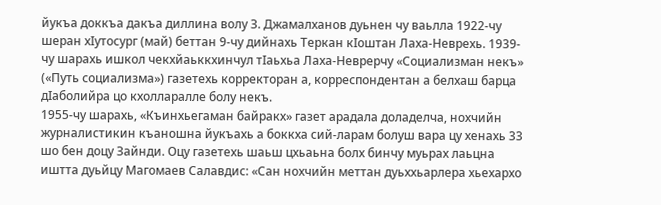йукъа доккъа дакъа диллина волу З. Джамалханов дуьнен чу ваьлла 1922-чу шеран хӀутосург (май) беттан 9-чу дийнахь Теркан кӀоштан Лаха-Неврехь. 1939-чу шарахь ишкол чекхйаьккхинчул тӀаьхьа Лаха-Неврерчу «Социализман некъ» («Путь социализма») газетехь корректоран а, корреспондентан а белхаш барца дӀаболийра цо кхолларалле болу некъ.
1955-чу шарахь, «Къинхьегаман байракх» газет арадала доладелча, нохчийн журналистикин къаношна йукъахь а боккха сий-ларам болуш вара цу хенахь 33 шо бен доцу Зайнди. Оцу газетехь шаьш цхьаьна болх бинчу муьрах лаьцна иштта дуьйцу Магомаев Салавдис: «Сан нохчийн меттан дуьххьарлера хьехархо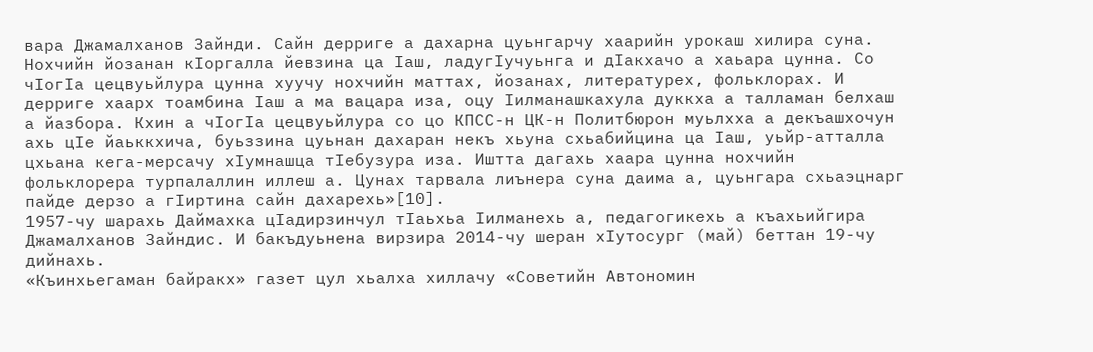вара Джамалханов Зайнди. Сайн дерриге а дахарна цуьнгарчу хаарийн урокаш хилира суна. Нохчийн йозанан кӀоргалла йевзина ца Ӏаш, ладугӀучуьнга и дӀакхачо а хаьара цунна. Со чӀогӀа цецвуьйлура цунна хуучу нохчийн маттах, йозанах, литературех, фольклорах. И дерриге хаарх тоамбина Ӏаш а ма вацара иза, оцу Ӏилманашкахула дуккха а талламан белхаш а йазбора. Кхин а чӀогӀа цецвуьйлура со цо КПСС-н ЦК-н Политбюрон муьлхха а декъашхочун ахь цӀе йаьккхича, буьззина цуьнан дахаран некъ хьуна схьабийцина ца Ӏаш, уьйр-атталла цхьана кега-мерсачу хӀумнашца тӀебузура иза. Иштта дагахь хаара цунна нохчийн фольклорера турпалаллин иллеш а. Цунах тарвала лиънера суна даима а, цуьнгара схьаэцнарг пайде дерзо а гӀиртина сайн дахарехь»[10].
1957-чу шарахь Даймахка цӀадирзинчул тӀаьхьа Ӏилманехь а, педагогикехь а къахьийгира Джамалханов Зайндис. И бакъдуьнена вирзира 2014-чу шеран хӀутосург (май) беттан 19-чу дийнахь.
«Къинхьегаман байракх» газет цул хьалха хиллачу «Советийн Автономин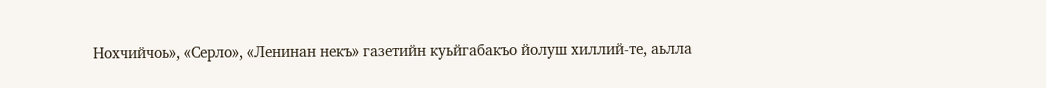Нохчийчоь», «Серло», «Ленинан некъ» газетийн куьйгабакъо йолуш хиллий-те, аьлла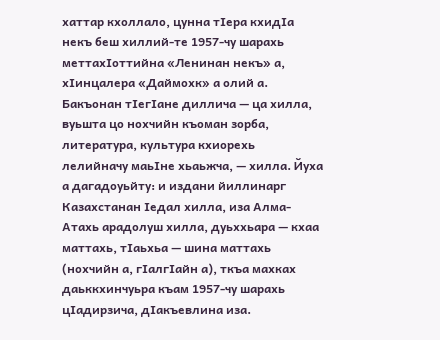хаттар кхоллало, цунна тӀера кхидӀа некъ беш хиллий-те 1957-чу шарахь меттахӀоттийна «Ленинан некъ» а, хӀинцалера «Даймохк» а олий а. Бакъонан тӀегӀане диллича — ца хилла, вуьшта цо нохчийн къоман зорба, литература, культура кхиорехь лелийначу маьӀне хьаьжча, — хилла. Йуха а дагадоуьйту: и издани йиллинарг Казахстанан Ӏедал хилла, иза Алма-Атахь арадолуш хилла, дуьххьара — кхаа маттахь, тӀаьхьа — шина маттахь (нохчийн а, гӀалгӀайн а), ткъа махках даьккхинчуьра къам 1957-чу шарахь цӀадирзича, дӀакъевлина иза.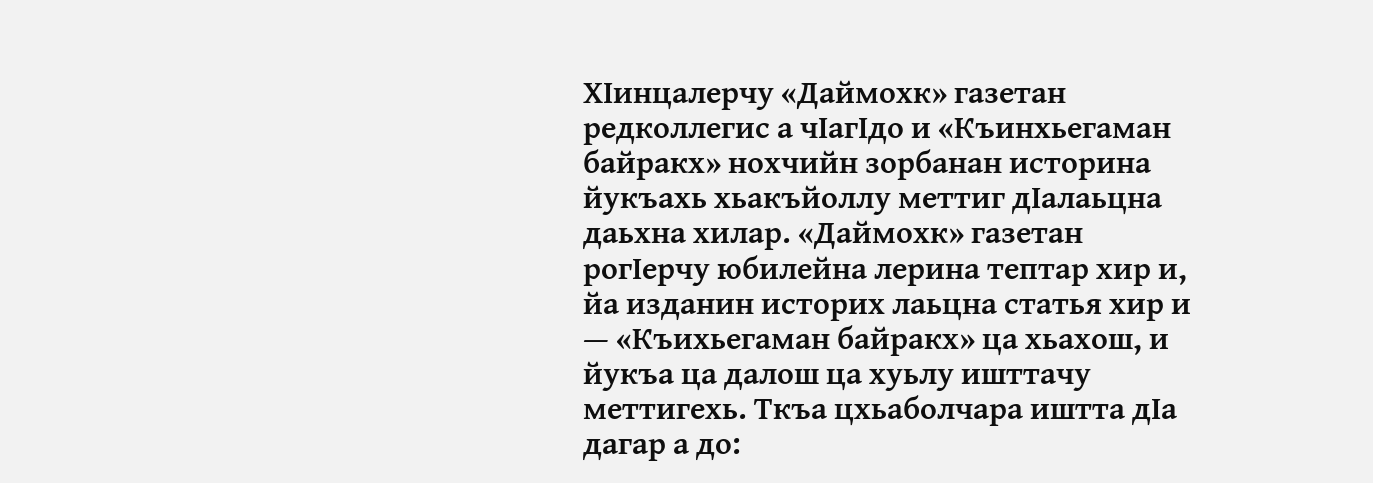ХӀинцалерчу «Даймохк» газетан редколлегис а чӀагӀдо и «Къинхьегаман байракх» нохчийн зорбанан историна йукъахь хьакъйоллу меттиг дӀалаьцна даьхна хилар. «Даймохк» газетан рогӀерчу юбилейна лерина тептар хир и, йа изданин историх лаьцна статья хир и — «Къихьегаман байракх» ца хьахош, и йукъа ца далош ца хуьлу ишттачу меттигехь. Ткъа цхьаболчара иштта дӀа дагар а до: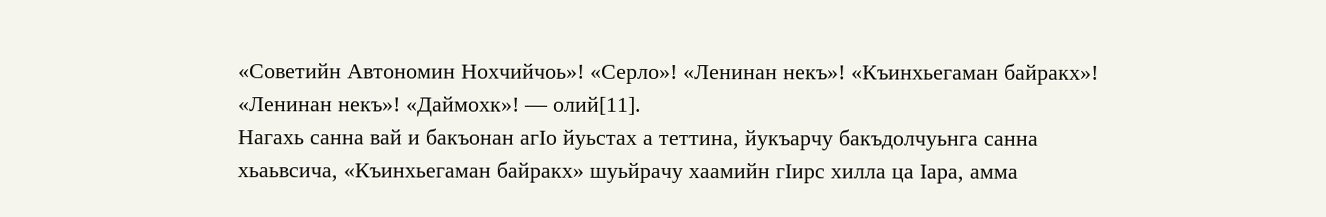«Советийн Автономин Нохчийчоь»! «Серло»! «Ленинан некъ»! «Къинхьегаман байракх»! «Ленинан некъ»! «Даймохк»! — олий[11].
Нагахь санна вай и бакъонан агӀо йуьстах а теттина, йукъарчу бакъдолчуьнга санна хьаьвсича, «Къинхьегаман байракх» шуьйрачу хаамийн гӀирс хилла ца Ӏара, амма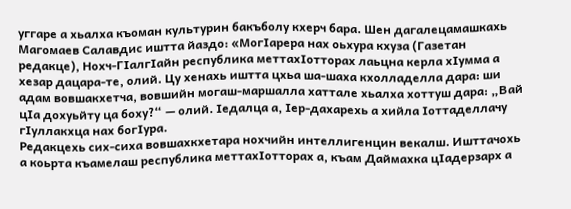уггаре а хьалха къоман культурин бакъболу кхерч бара. Шен дагалецамашкахь Магомаев Салавдис иштта йаздо: «МогӀарера нах оьхура кхуза (Газетан редакце), Нохч-ГӀалгӀайн республика меттахӀотторах лаьцна керла хӀумма а хезар дацара-те, олий. Цу хенахь иштта цхьа ша-шаха кхолладелла дара: ши адам вовшакхетча, вовшийн могаш-маршалла хаттале хьалха хоттуш дара: „Вай цӀа дохуьйту ца боху?“ — олий. Ӏедалца а, Ӏер-дахарехь а хийла Ӏоттаделлачу гӀуллакхца нах богӀура.
Редакцехь сих-сиха вовшахкхетара нохчийн интеллигенцин векалш. Ишттачохь а коьрта къамелаш республика меттахӀотторах а, къам Даймахка цӀадерзарх а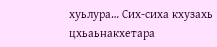хуьлура… Сих-сиха кхузахь цхьаьнакхетара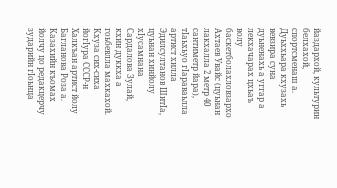йаздархой, культурин белхахой, спортсменаш а. Дуьххьара кхузахь вевзира суна дуьненахь а уггар а лекхачарах цхьаъ волу баскетболахловзархо Ахтаев Увайс (цуьнан лакхалла 2 метр 40 сантиметр йара), тӀаьхьуо гӀараваьлла артист хилла Эдилсултанов ШитӀа, цуьнан хинйолу хӀусамнана Сардалова Зулай, кхин дуккха а гоьбевлла махкахой. Кхуза сих-сиха йогӀура СССР-н Халкъан артист йолу Багланова Роза а. Казахийн къомах йолчу цо редакцерчу зударийн гӀоьнца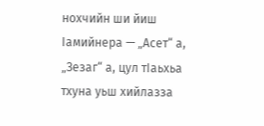нохчийн ши йиш Ӏамийнера — „Асет“ а, „Зезаг“ а, цул тӀаьхьа тхуна уьш хийлазза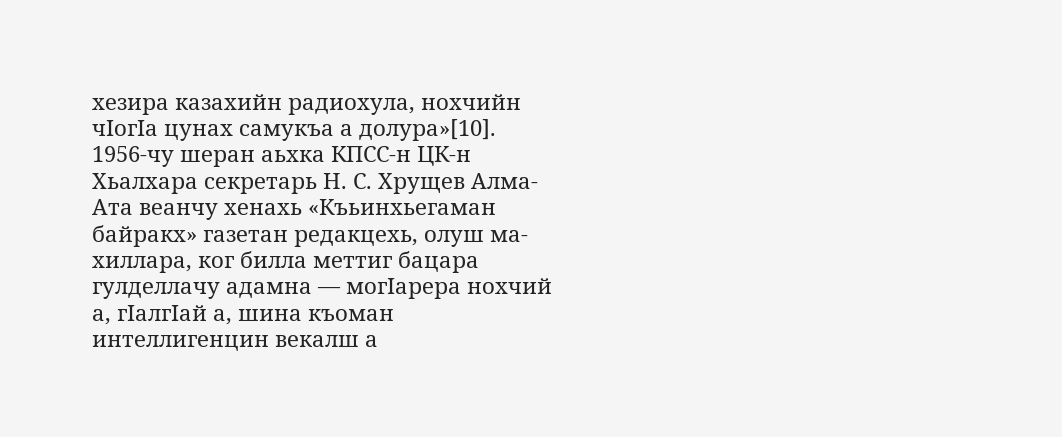хезира казахийн радиохула, нохчийн чӀогӀа цунах самукъа а долура»[10].
1956-чу шеран аьхка КПСС-н ЦК-н Хьалхара секретарь Н. С. Хрущев Алма-Ата веанчу хенахь «Къьинхьегаман байракх» газетан редакцехь, олуш ма-хиллара, ког билла меттиг бацара гулделлачу адамна — могӀарера нохчий а, гӀалгӀай а, шина къоман интеллигенцин векалш а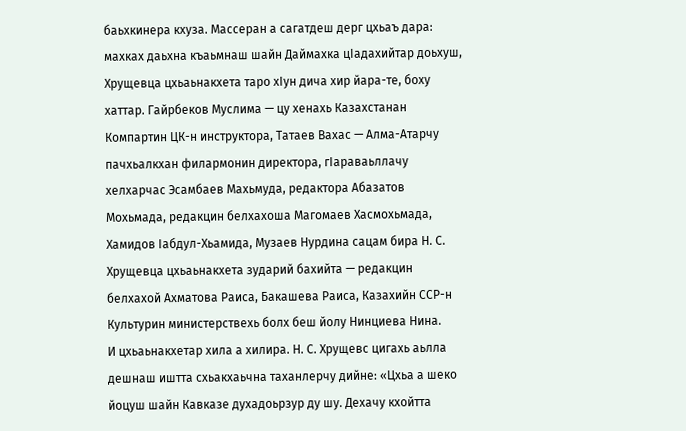баьхкинера кхуза. Массеран а сагатдеш дерг цхьаъ дара: махках даьхна къаьмнаш шайн Даймахка цӀадахийтар доьхуш, Хрущевца цхьаьнакхета таро хӀун дича хир йара-те, боху хаттар. Гайрбеков Муслима — цу хенахь Казахстанан Компартин ЦК-н инструктора, Татаев Вахас — Алма-Атарчу пачхьалкхан филармонин директора, гӀараваьллачу хелхарчас Эсамбаев Махьмуда, редактора Абазатов Мохьмада, редакцин белхахоша Магомаев Хасмохьмада, Хамидов Ӏабдул-Хьамида, Музаев Нурдина сацам бира Н. С. Хрущевца цхьаьнакхета зударий бахийта — редакцин белхахой Ахматова Раиса, Бакашева Раиса, Казахийн ССР-н Культурин министерствехь болх беш йолу Нинциева Нина.
И цхьаьнакхетар хила а хилира. Н. С. Хрущевс цигахь аьлла дешнаш иштта схьакхаьчна таханлерчу дийне: «Цхьа а шеко йоцуш шайн Кавказе духадоьрзур ду шу. Дехачу кхойтта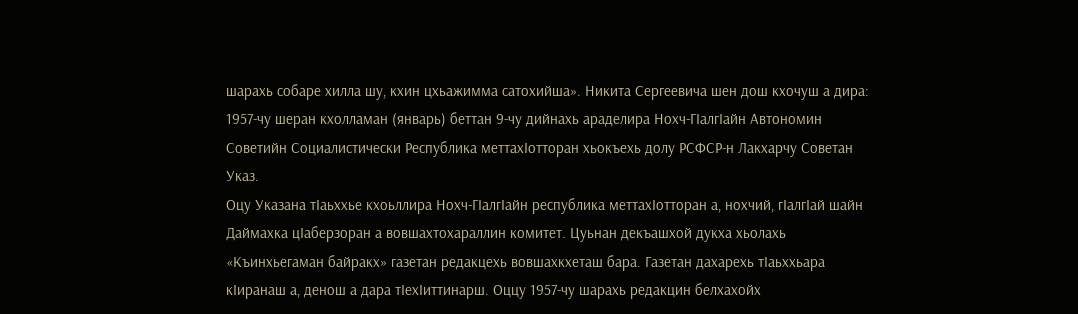шарахь собаре хилла шу, кхин цхьажимма сатохийша». Никита Сергеевича шен дош кхочуш а дира: 1957-чу шеран кхолламан (январь) беттан 9-чу дийнахь араделира Нохч-ГӀалгӀайн Автономин Советийн Социалистически Республика меттахӀотторан хьокъехь долу РСФСР-н Лакхарчу Советан Указ.
Оцу Указана тӀаьххье кхоьллира Нохч-ГӀалгӀайн республика меттахӀотторан а, нохчий, гӀалгӀай шайн Даймахка цӀаберзоран а вовшахтохараллин комитет. Цуьнан декъашхой дукха хьолахь «Къинхьегаман байракх» газетан редакцехь вовшахкхеташ бара. Газетан дахарехь тӀаьххьара кӀиранаш а, денош а дара тӀехӀиттинарш. Оццу 1957-чу шарахь редакцин белхахойх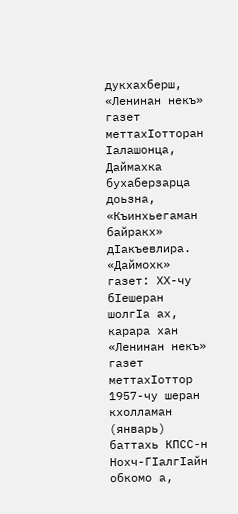дукхахберш, «Ленинан некъ» газет меттахӀотторан Ӏалашонца, Даймахка бухаберзарца доьзна, «Къинхьегаман байракх» дӀакъевлира.
«Даймохк» газет: ХХ-чу бӀешеран шолгӀа ах, карара хан
«Ленинан некъ» газет меттахӀоттор
1957-чу шеран кхолламан (январь) баттахь КПСС-н Нохч-ГӀалгӀайн обкомо а,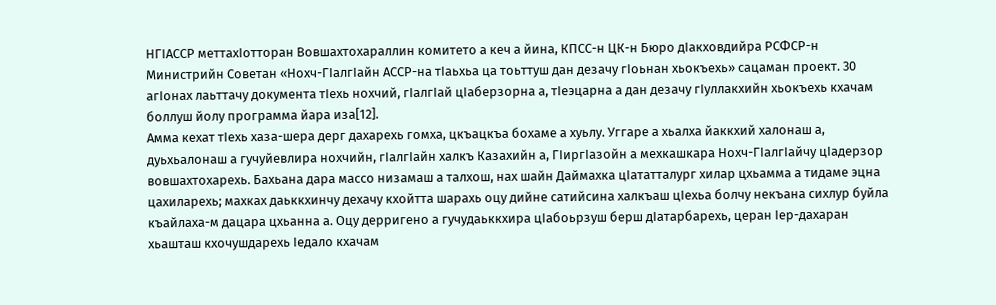НГӀАССР меттахӀотторан Вовшахтохараллин комитето а кеч а йина, КПСС-н ЦК-н Бюро дӀакховдийра РСФСР-н Министрийн Советан «Нохч-ГӀалгӀайн АССР-на тӀаьхьа ца тоьттуш дан дезачу гӀоьнан хьокъехь» сацаман проект. 30 агӀонах лаьттачу документа тӀехь нохчий, гӀалгӀай цӀаберзорна а, тӀеэцарна а дан дезачу гӀуллакхийн хьокъехь кхачам боллуш йолу программа йара иза[12].
Амма кехат тӀехь хаза-шера дерг дахарехь гомха, цкъацкъа бохаме а хуьлу. Уггаре а хьалха йаккхий халонаш а, дуьхьалонаш а гучуйевлира нохчийн, гӀалгӀайн халкъ Казахийн а, ГӀиргӀазойн а мехкашкара Нохч-ГӀалгӀайчу цӀадерзор вовшахтохарехь. Бахьана дара массо низамаш а талхош, нах шайн Даймахка цӀататталург хилар цхьамма а тидаме эцна цахиларехь; махках даьккхинчу дехачу кхойтта шарахь оцу дийне сатийсина халкъаш цӀехьа болчу некъана сихлур буйла къайлаха-м дацара цхьанна а. Оцу дерригено а гучудаьккхира цӀабоьрзуш берш дӀатарбарехь, церан Ӏер-дахаран хьашташ кхочушдарехь Ӏедало кхачам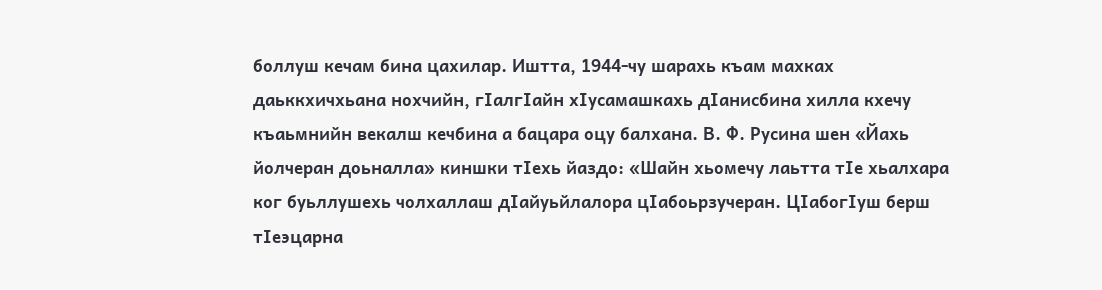боллуш кечам бина цахилар. Иштта, 1944-чу шарахь къам махках даьккхичхьана нохчийн, гӀалгӀайн хӀусамашкахь дӀанисбина хилла кхечу къаьмнийн векалш кечбина а бацара оцу балхана. В. Ф. Русина шен «Йахь йолчеран доьналла» киншки тӀехь йаздо: «Шайн хьомечу лаьтта тӀе хьалхара ког буьллушехь чолхаллаш дӀайуьйлалора цӀабоьрзучеран. ЦӀабогӀуш берш тӀеэцарна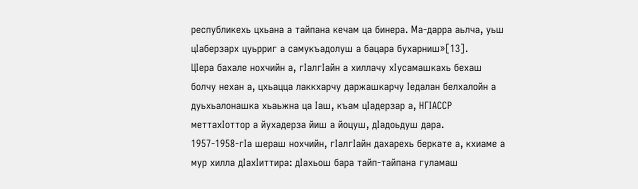республикехь цхьана а тайпана кечам ца бинера. Ма-дарра аьлча, уьш цӀаберзарх цуьрриг а самукъадолуш а бацара бухарниш»[13].
ЦӀера бахале нохчийн а, гӀалгӀайн а хиллачу хӀусамашкахь бехаш болчу нехан а, цхьацца лаккхарчу даржашкарчу Ӏедалан белхалойн а дуьхьалонашка хьаьжна ца Ӏаш, къам цӀадерзар а, НГӀАССР меттахӀоттор а йухадерза йиш а йоцуш, дӀадоьдуш дара.
1957-1958-гӀа шераш нохчийн, гӀалгӀайн дахарехь беркате а, кхиаме а мур хилла дӀахӀиттира: дӀахьош бара тайп-тайпана гуламаш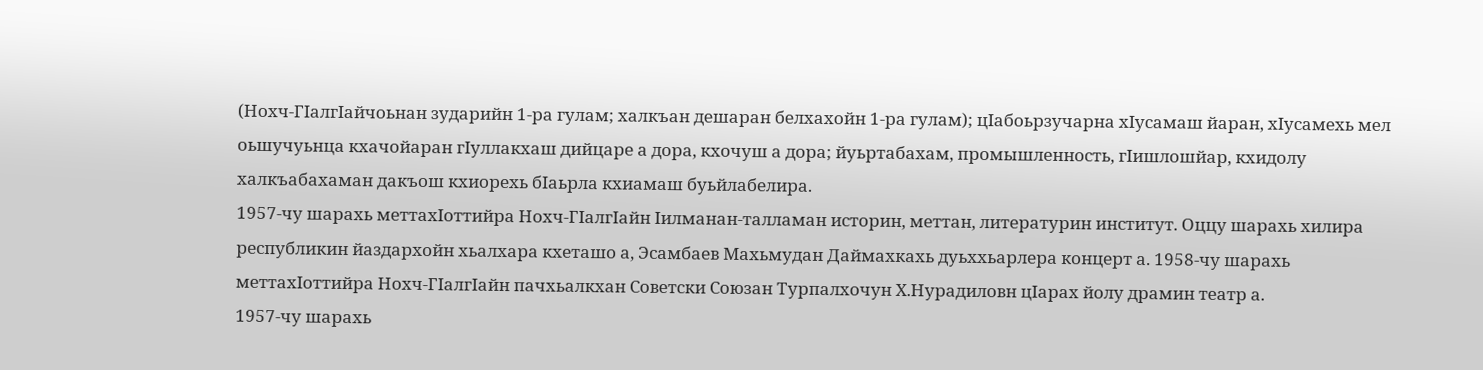(Нохч-ГӀалгӀайчоьнан зударийн 1-ра гулам; халкъан дешаран белхахойн 1-ра гулам); цӀабоьрзучарна хӀусамаш йаран, хӀусамехь мел оьшучуьнца кхачойаран гӀуллакхаш дийцаре а дора, кхочуш а дора; йуьртабахам, промышленность, гӀишлошйар, кхидолу халкъабахаман дакъош кхиорехь бӀаьрла кхиамаш буьйлабелира.
1957-чу шарахь меттахӀоттийра Нохч-ГӀалгӀайн Ӏилманан-талламан историн, меттан, литературин институт. Оццу шарахь хилира республикин йаздархойн хьалхара кхеташо а, Эсамбаев Махьмудан Даймахкахь дуьххьарлера концерт а. 1958-чу шарахь меттахӀоттийра Нохч-ГӀалгӀайн пачхьалкхан Советски Союзан Турпалхочун Х.Нурадиловн цӀарах йолу драмин театр а.
1957-чу шарахь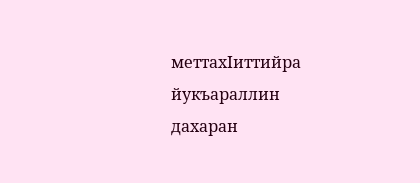меттахӀиттийра йукъараллин дахаран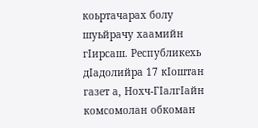коьртачарах болу шуьйрачу хаамийн гӀирсаш. Республикехь дӀадолийра 17 кӀоштан газет а, Нохч-ГӀалгӀайн комсомолан обкоман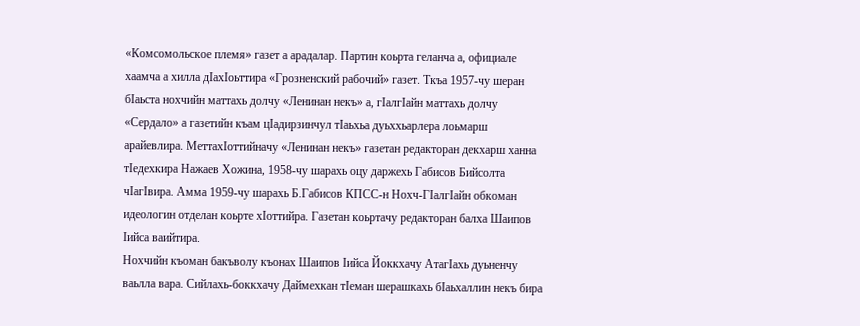«Комсомольское племя» газет а арадалар. Партин коьрта геланча а, официале хаамча а хилла дӀахӀоьттира «Грозненский рабочий» газет. Ткъа 1957-чу шеран бӀаьста нохчийн маттахь долчу «Ленинан некъ» а, гӀалгӀайн маттахь долчу «Сердало» а газетийн къам цӀадирзинчул тӀаьхьа дуьххьарлера лоьмарш арайевлира. МеттахӀоттийначу «Ленинан некъ» газетан редакторан декхарш ханна тӀедехкира Нажаев Хожина, 1958-чу шарахь оцу даржехь Габисов Бийсолта чӀагӀвира. Амма 1959-чу шарахь Б.Габисов КПСС-н Нохч-ГӀалгӀайн обкоман идеологин отделан коьрте хӀоттийра. Газетан коьртачу редакторан балха Шаипов Ӏийса ваийтира.
Нохчийн къоман бакъволу къонах Шаипов Ӏийса Йоккхачу АтагӀахь дуьненчу ваьлла вара. Сийлахь-боккхачу Даймехкан тӀеман шерашкахь бӀаьхаллин некъ бира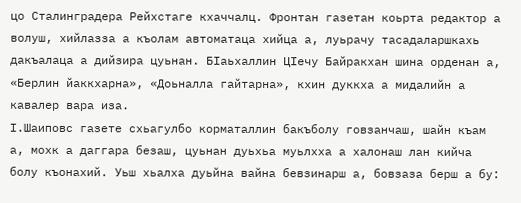цо Сталинградера Рейхстаге кхаччалц. Фронтан газетан коьрта редактор а волуш, хийлазза а къолам автоматаца хийца а, луьрачу тасадаларшкахь дакъалаца а дийзира цуьнан. БӀаьхаллин ЦӀечу Байракхан шина орденан а, «Берлин йаккхарна», «Доьналла гайтарна», кхин дуккха а мидалийн а кавалер вара иза.
I.Шаиповс газете схьагулбо корматаллин бакъболу говзанчаш, шайн къам а, мохк а даггара безаш, цуьнан дуьхьа муьлхха а халонаш лан кийча болу къонахий. Уьш хьалха дуьйна вайна бевзинарш а, бовзаза берш а бу: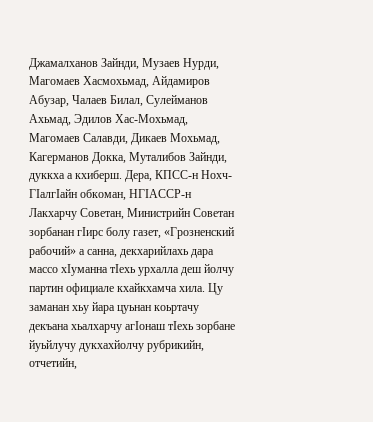Джамалханов Зайнди, Музаев Нурди, Магомаев Хасмохьмад, Айдамиров Абузар, Чалаев Билал, Сулейманов Ахьмад, Эдилов Хас-Мохьмад, Магомаев Салавди, Дикаев Мохьмад, Кагерманов Докка, Муталибов Зайнди, дуккха а кхиберш. Дера, КПСС-н Нохч-ГӀалгӀайн обкоман, НГӀАССР-н Лакхарчу Советан, Министрийн Советан зорбанан гӀирс болу газет, «Грозненский рабочий» а санна, декхарийлахь дара массо хӀуманна тӀехь урхалла деш йолчу партин официале кхайкхамча хила. Цу заманан хьу йара цуьнан коьртачу декъана хьалхарчу агӀонаш тӀехь зорбане йуьйлучу дукхахйолчу рубрикийн, отчетийн,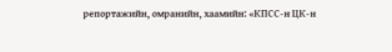репортажийн, омранийн, хаамийн: «КПСС-н ЦК-н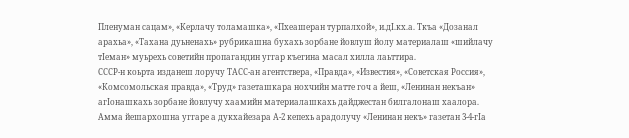Пленуман сацам», «Керлачу толамашка», «Пхеашеран турпалхой», и.дI.кх.а. Ткъа «Дозанал арахьа», «Тахана дуьненахь» рубрикашна бухахь зорбане йовлуш йолу материалаш «шийлачу тӀеман» муьрехь советийн пропагандин уггар къегина масал хилла лаьттира.
СССР-н коьрта изданеш лоручу ТАСС-ан агентствера, «Правда», «Известия», «Советская Россия», «Комсомольская правда», «Труд» газеташкара нохчийн матте гоч а йеш, «Ленинан некъан» агӀонашкахь зорбане йовлучу хаамийн материалашкахь дайджестан билгалонаш хаалора.
Амма йешархошна уггаре а дукхайезара А-2 кепехь арадолучу «Ленинан некъ» газетан 3-4-гӀа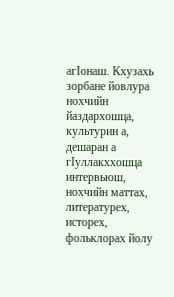агӀонаш. Кхузахь зорбане йовлура нохчийн йаздархошца, культурин а, дешаран а гӀуллакххошца интервьюш, нохчийн маттах, литературех, исторех, фольклорах йолу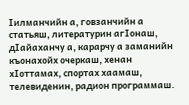Ӏилманчийн а, говзанчийн а статьяш, литературин агӀонаш, дӀайаханчу а, карарчу а заманийн къонахойх очеркаш, хенан хӀоттамах, спортах хаамаш, телевиденин, радион программаш.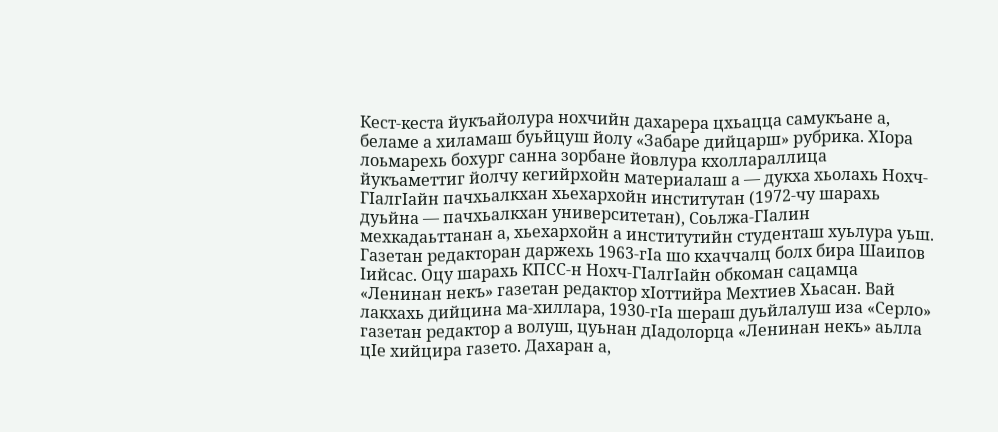Кест-кеста йукъайолура нохчийн дахарера цхьацца самукъане а, беламе а хиламаш буьйцуш йолу «Забаре дийцарш» рубрика. ХӀора лоьмарехь бохург санна зорбане йовлура кхоллараллица йукъаметтиг йолчу кегийрхойн материалаш а — дукха хьолахь Нохч-ГӀалгӀайн пачхьалкхан хьехархойн институтан (1972-чу шарахь дуьйна — пачхьалкхан университетан), Соьлжа-ГӀалин мехкадаьттанан а, хьехархойн а институтийн студенташ хуьлура уьш.
Газетан редакторан даржехь 1963-гӀа шо кхаччалц болх бира Шаипов Ӏийсас. Оцу шарахь КПСС-н Нохч-ГӀалгӀайн обкоман сацамца «Ленинан некъ» газетан редактор хӀоттийра Мехтиев Хьасан. Вай лакхахь дийцина ма-хиллара, 1930-гӀа шераш дуьйлалуш иза «Серло» газетан редактор а волуш, цуьнан дӀадолорца «Ленинан некъ» аьлла цӀе хийцира газето. Дахаран а,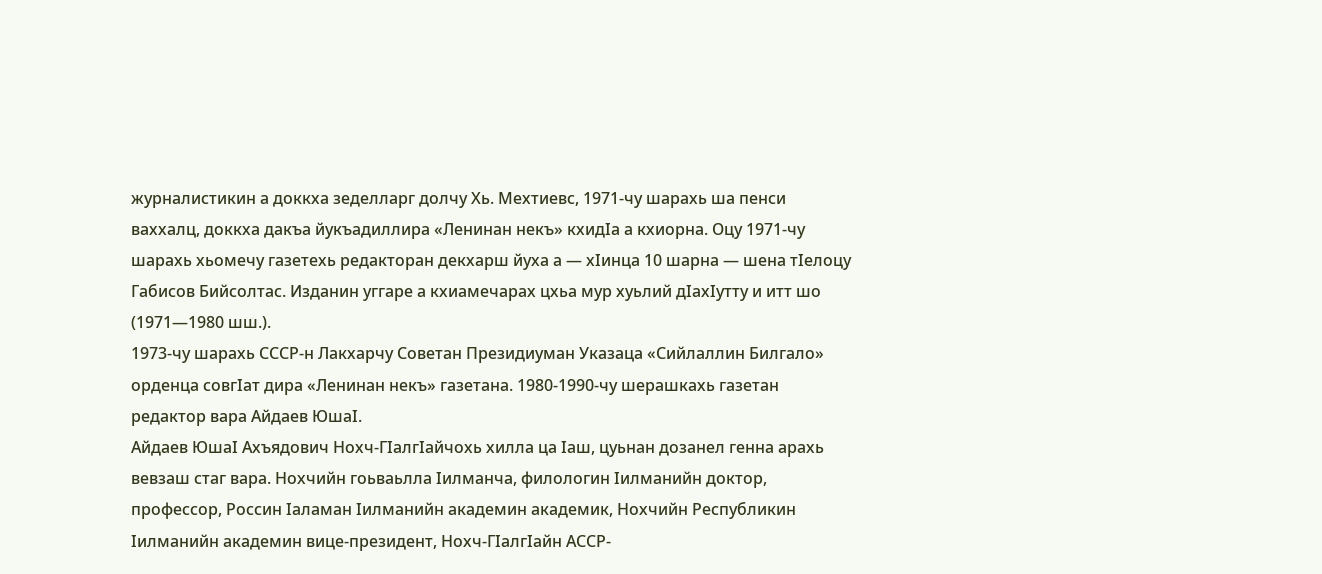журналистикин а доккха зеделларг долчу Хь. Мехтиевс, 1971-чу шарахь ша пенси ваххалц, доккха дакъа йукъадиллира «Ленинан некъ» кхидӀа а кхиорна. Оцу 1971-чу шарахь хьомечу газетехь редакторан декхарш йуха а — хӀинца 10 шарна — шена тӀелоцу Габисов Бийсолтас. Изданин уггаре а кхиамечарах цхьа мур хуьлий дӀахӀутту и итт шо (1971—1980 шш.).
1973-чу шарахь СССР-н Лакхарчу Советан Президиуман Указаца «Сийлаллин Билгало» орденца совгӀат дира «Ленинан некъ» газетана. 1980-1990-чу шерашкахь газетан редактор вара Айдаев ЮшаI.
Айдаев ЮшаI Ахъядович Нохч-ГӀалгӀайчохь хилла ца Ӏаш, цуьнан дозанел генна арахь вевзаш стаг вара. Нохчийн гоьваьлла Ӏилманча, филологин Ӏилманийн доктор, профессор, Россин Ӏаламан Ӏилманийн академин академик, Нохчийн Республикин Ӏилманийн академин вице-президент, Нохч-ГӀалгӀайн АССР-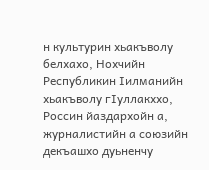н культурин хьакъволу белхахо, Нохчийн Республикин Ӏилманийн хьакъволу гӀуллакххо, Россин йаздархойн а, журналистийн а союзийн декъашхо дуьненчу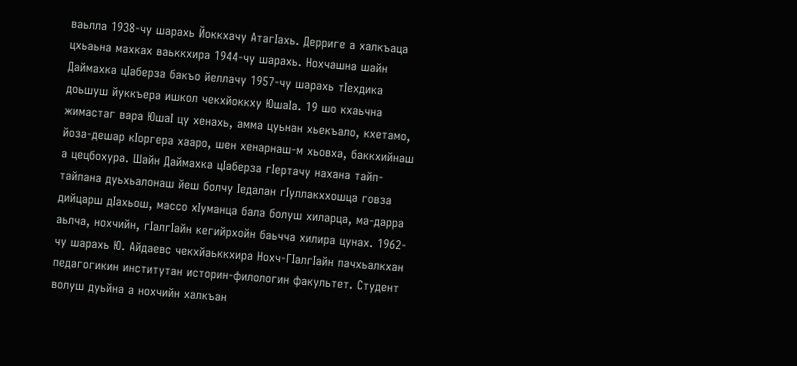ваьлла 1938-чу шарахь Йоккхачу АтагӀахь. Дерриге а халкъаца цхьаьна махках ваьккхира 1944-чу шарахь. Нохчашна шайн Даймахка цӀаберза бакъо йеллачу 1957-чу шарахь тӀехдика доьшуш йуккъера ишкол чекхйоккху ЮшаӀа. 19 шо кхаьчна жимастаг вара ЮшаI цу хенахь, амма цуьнан хьекъало, кхетамо, йоза-дешар кӀоргера хааро, шен хенарнаш-м хьовха, баккхийнаш а цецбохура. Шайн Даймахка цӀаберза гӀертачу нахана тайп-тайпана дуьхьалонаш йеш болчу Ӏедалан гӀуллакххошца говза дийцарш дӀахьош, массо хӀуманца бала болуш хиларца, ма-дарра аьлча, нохчийн, гӀалгӀайн кегийрхойн баьчча хилира цунах. 1962-чу шарахь Ю. Айдаевс чекхйаьккхира Нохч-ГӀалгӀайн пачхьалкхан педагогикин институтан историн-филологин факультет. Студент волуш дуьйна а нохчийн халкъан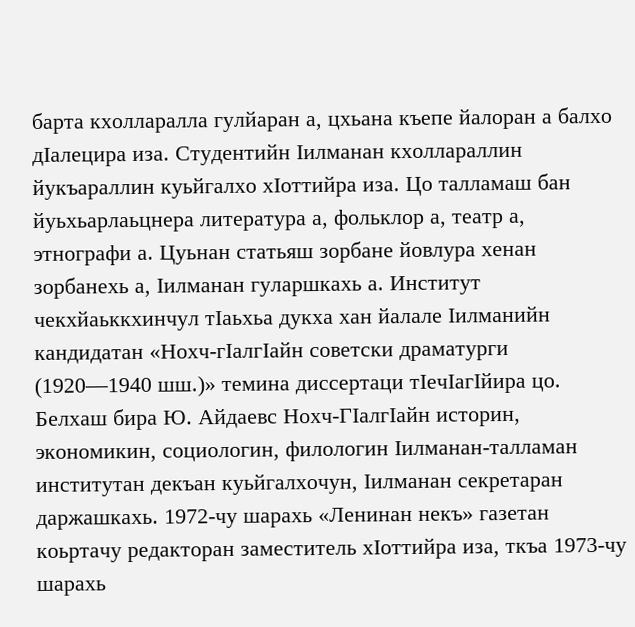барта кхолларалла гулйаран а, цхьана къепе йалоран а балхо дӀалецира иза. Студентийн Ӏилманан кхоллараллин йукъараллин куьйгалхо хӀоттийра иза. Цо талламаш бан йуьхьарлаьцнера литература а, фольклор а, театр а, этнографи а. Цуьнан статьяш зорбане йовлура хенан зорбанехь а, Ӏилманан гуларшкахь а. Институт чекхйаьккхинчул тӀаьхьа дукха хан йалале Ӏилманийн кандидатан «Нохч-гӀалгӀайн советски драматурги (1920—1940 шш.)» темина диссертаци тӀечӀагӀйира цо. Белхаш бира Ю. Айдаевс Нохч-ГӀалгӀайн историн, экономикин, социологин, филологин Ӏилманан-талламан институтан декъан куьйгалхочун, Ӏилманан секретаран даржашкахь. 1972-чу шарахь «Ленинан некъ» газетан коьртачу редакторан заместитель хӀоттийра иза, ткъа 1973-чу шарахь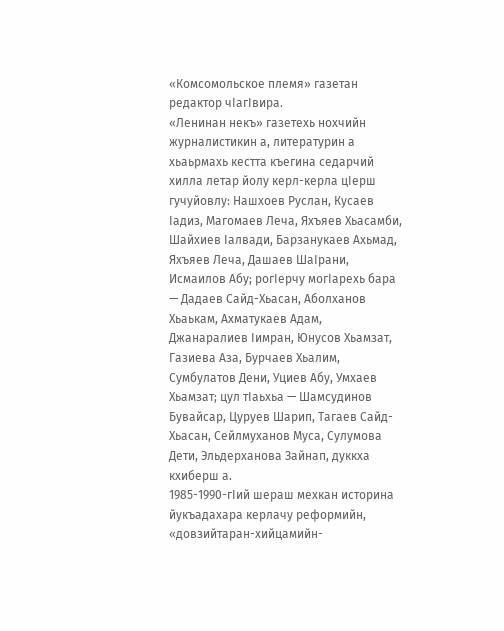«Комсомольское племя» газетан редактор чӀагӀвира.
«Ленинан некъ» газетехь нохчийн журналистикин а, литературин а хьаьрмахь кестта къегина седарчий хилла летар йолу керл-керла цӀерш гучуйовлу: Нашхоев Руслан, Кусаев Ӏадиз, Магомаев Леча, Яхъяев Хьасамби, Шайхиев Ӏалвади, Барзанукаев Ахьмад, Яхъяев Леча, Дашаев ШаIрани, Исмаилов Абу; рогӀерчу могӀарехь бара — Дадаев Сайд-Хьасан, Аболханов Хьаькам, Ахматукаев Адам, Джанаралиев Ӏимран, Юнусов Хьамзат, Газиева Аза, Бурчаев Хьалим, Сумбулатов Дени, Уциев Абу, Умхаев Хьамзат; цул тӀаьхьа — Шамсудинов Бувайсар, Цуруев Шарип, Тагаев Сайд-Хьасан, Сейлмуханов Муса, Сулумова Дети, Эльдерханова Зайнап, дуккха кхиберш а.
1985-1990-гӀий шераш мехкан историна йукъадахара керлачу реформийн, «довзийтаран-хийцамийн-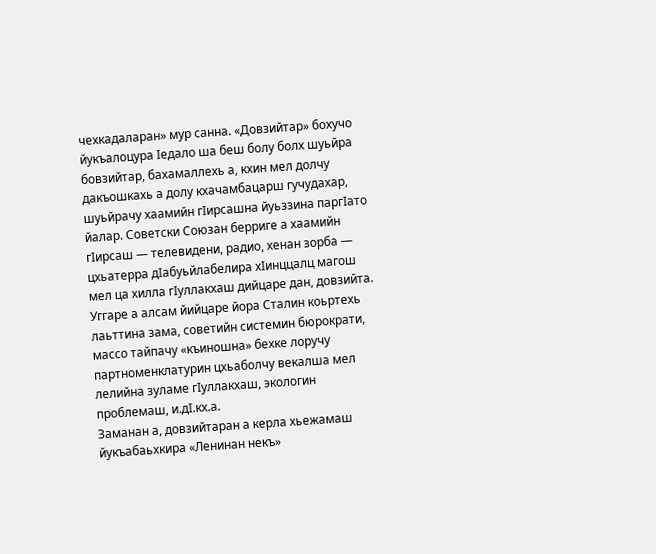чехкадаларан» мур санна. «Довзийтар» бохучо йукъалоцура Ӏедало ша беш болу болх шуьйра бовзийтар, бахамаллехь а, кхин мел долчу дакъошкахь а долу кхачамбацарш гучудахар, шуьйрачу хаамийн гӀирсашна йуьззина паргӀато йалар. Советски Союзан берриге а хаамийн гӀирсаш — телевидени, радио, хенан зорба — цхьатерра дӀабуьйлабелира хӀинццалц магош мел ца хилла гӀуллакхаш дийцаре дан, довзийта. Уггаре а алсам йийцаре йора Сталин коьртехь лаьттина зама, советийн системин бюрократи, массо тайпачу «къиношна» бехке лоручу партноменклатурин цхьаболчу векалша мел лелийна зуламе гӀуллакхаш, экологин проблемаш, и.дI.кх.а.
Заманан а, довзийтаран а керла хьежамаш йукъабаьхкира «Ленинан некъ»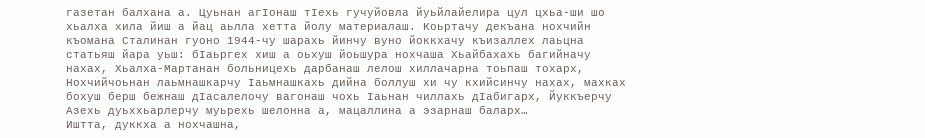газетан балхана а. Цуьнан агӀонаш тӀехь гучуйовла йуьйлайелира цул цхьа-ши шо хьалха хила йиш а йац аьлла хетта йолу материалаш. Коьртачу декъана нохчийн къомана Сталинан гуоно 1944-чу шарахь йинчу вуно йоккхачу къизаллех лаьцна статьяш йара уьш: бӀаьргех хиш а оьхуш йоьшура нохчаша Хьайбахахь багийначу нахах, Хьалха-Мартанан больницехь дарбанаш лелош хиллачарна тоьпаш тохарх, Нохчийчоьнан лаьмнашкарчу Ӏаьмнашкахь дийна боллуш хи чу кхийсинчу нахах, махках бохуш берш бежнаш дӀасалелочу вагонаш чохь Ӏаьнан чиллахь дӀабигарх, Йуккъерчу Азехь дуьххьарлерчу муьрехь шелонна а, мацаллина а эзарнаш баларх…
Иштта, дуккха а нохчашна,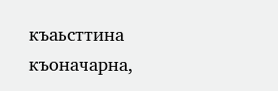къаьсттина къоначарна,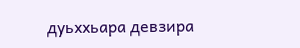дуьххьара девзира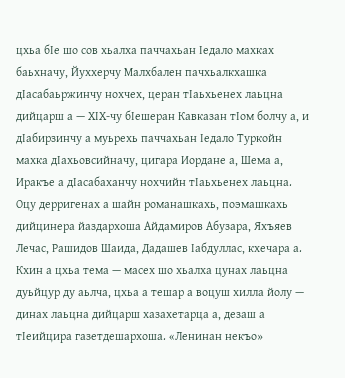цхьа бӀе шо сов хьалха паччахьан Ӏедало махках баьхначу, Йуххерчу Малхбален пачхьалкхашка дӀасабаьржинчу нохчех, церан тӀаьхьенех лаьцна дийцарш а — ХIХ-чу бӀешеран Кавказан тӀом болчу а, и дӀабирзинчу а муьрехь паччахьан Ӏедало Туркойн махка дӀахьовсийначу, цигара Иордане а, Шема а, Иракъе а дӀасабаханчу нохчийн тӀаьхьенех лаьцна. Оцу дерригенах а шайн романашкахь, поэмашкахь дийцинера йаздархоша Айдамиров Абузара, Яхъяев Лечас, Рашидов Шаида, Дадашев Ӏабдуллас, кхечара а.
Кхин а цхьа тема — масех шо хьалха цунах лаьцна дуьйцур ду аьлча, цхьа а тешар а воцуш хилла йолу — динах лаьцна дийцарш хазахетарца а, дезаш а тӀеийцира газетдешархоша. «Ленинан некъо»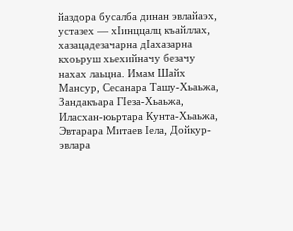йаздора бусалба динан эвлайаэх, устазех — хӀинццалц къайллах, хазацадезачарна дӀахазарна кхоьруш хьехийначу безачу нахах лаьцна. Имам Шайх Мансур, Сесанара Ташу-Хьаьжа, Зандакъара ГӀеза-Хьаьжа, Иласхан-юьртара Кунта-Хьаьжа, Эвтарара Митаев Ӏела, Дойкур-эвлара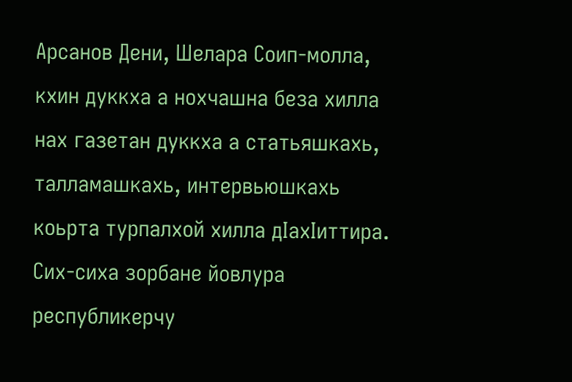Арсанов Дени, Шелара Соип-молла, кхин дуккха а нохчашна беза хилла нах газетан дуккха а статьяшкахь, талламашкахь, интервьюшкахь коьрта турпалхой хилла дӀахӀиттира. Сих-сиха зорбане йовлура республикерчу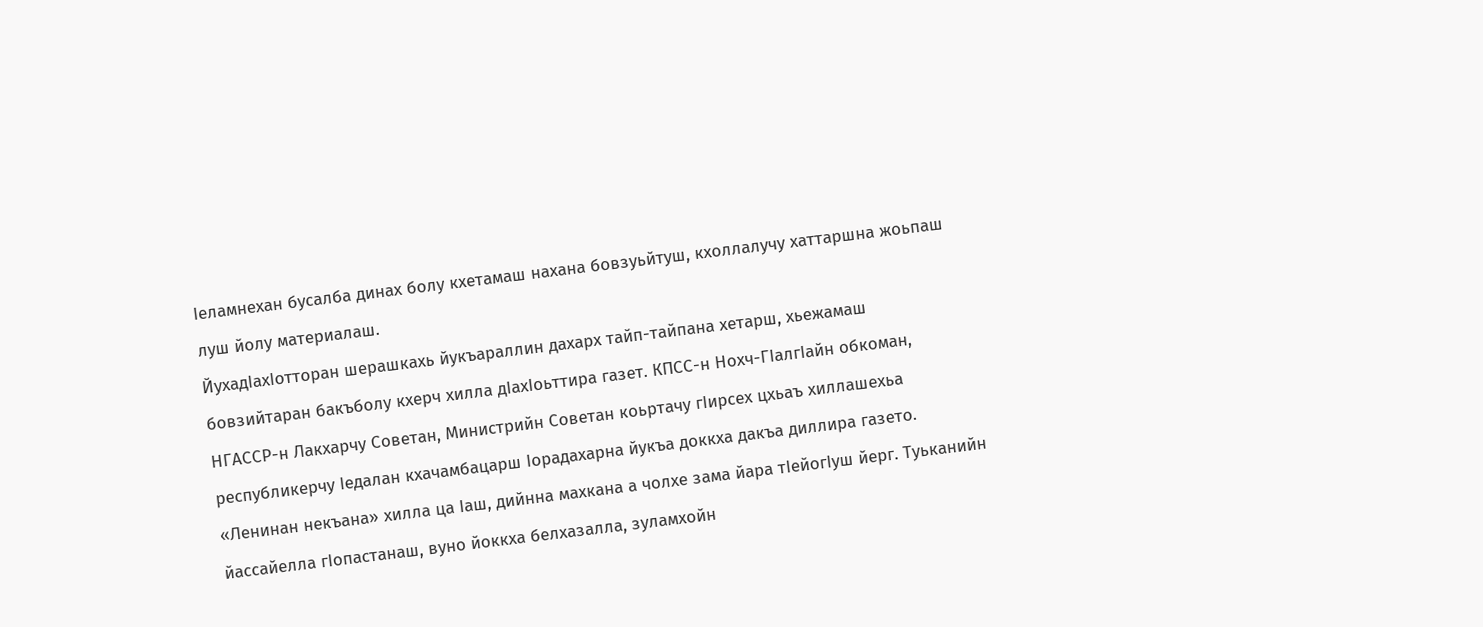Ӏеламнехан бусалба динах болу кхетамаш нахана бовзуьйтуш, кхоллалучу хаттаршна жоьпаш луш йолу материалаш.
ЙухадӀахӀотторан шерашкахь йукъараллин дахарх тайп-тайпана хетарш, хьежамаш бовзийтаран бакъболу кхерч хилла дӀахӀоьттира газет. КПСС-н Нохч-ГӀалгӀайн обкоман, НГАССР-н Лакхарчу Советан, Министрийн Советан коьртачу гӀирсех цхьаъ хиллашехьа республикерчу Ӏедалан кхачамбацарш Ӏорадахарна йукъа доккха дакъа диллира газето.
«Ленинан некъана» хилла ца Ӏаш, дийнна махкана а чолхе зама йара тӀейогӀуш йерг. Туьканийн йассайелла гӀопастанаш, вуно йоккха белхазалла, зуламхойн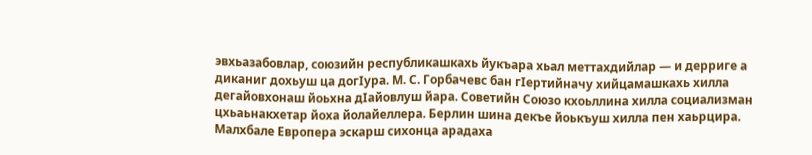эвхьазабовлар, союзийн республикашкахь йукъара хьал меттахдийлар — и дерриге а диканиг дохьуш ца догӀура. М. С. Горбачевс бан гӀертийначу хийцамашкахь хилла дегайовхонаш йоьхна дӀайовлуш йара. Советийн Союзо кхоьллина хилла социализман цхьаьнакхетар йоха йолайеллера. Берлин шина декъе йоькъуш хилла пен хаьрцира. Малхбале Европера эскарш сихонца арадаха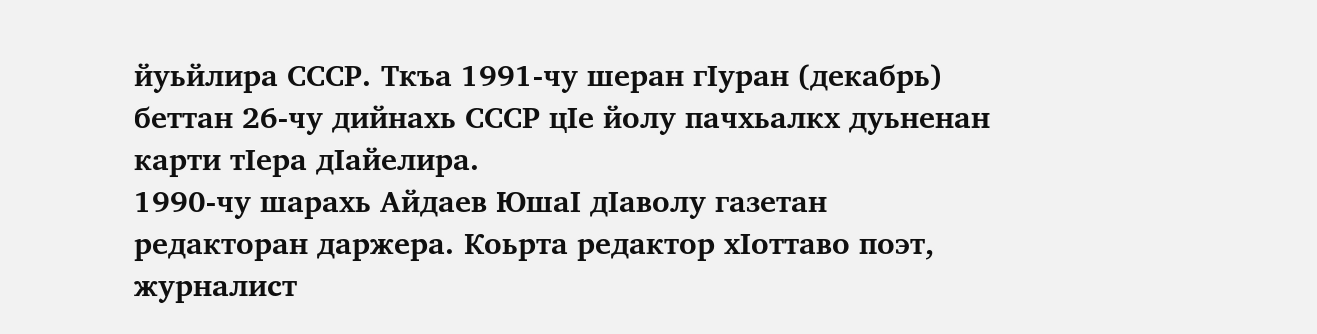йуьйлира СССР. Ткъа 1991-чу шеран гӀуран (декабрь) беттан 26-чу дийнахь СССР цӀе йолу пачхьалкх дуьненан карти тӀера дӀайелира.
1990-чу шарахь Айдаев ЮшаI дӀаволу газетан редакторан даржера. Коьрта редактор хӀоттаво поэт, журналист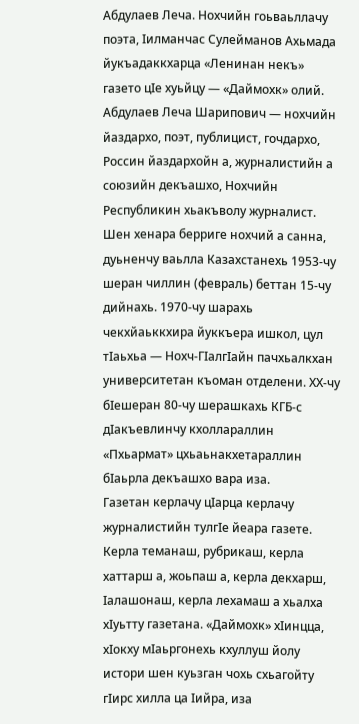Абдулаев Леча. Нохчийн гоьваьллачу поэта, Ӏилманчас Сулейманов Ахьмада йукъадаккхарца «Ленинан некъ» газето цӀе хуьйцу — «Даймохк» олий.
Абдулаев Леча Шарипович — нохчийн йаздархо, поэт, публицист, гочдархо, Россин йаздархойн а, журналистийн а союзийн декъашхо, Нохчийн Республикин хьакъволу журналист. Шен хенара берриге нохчий а санна, дуьненчу ваьлла Казахстанехь 1953-чу шеран чиллин (февраль) беттан 15-чу дийнахь. 1970-чу шарахь чекхйаьккхира йуккъера ишкол, цул тӀаьхьа — Нохч-ГӀалгӀайн пачхьалкхан университетан къоман отделени. ХХ-чу бӀешеран 80-чу шерашкахь КГБ-с дӀакъевлинчу кхоллараллин «Пхьармат» цхьаьнакхетараллин бӀаьрла декъашхо вара иза.
Газетан керлачу цӀарца керлачу журналистийн тулгӀе йеара газете. Керла теманаш, рубрикаш, керла хаттарш а, жоьпаш а, керла декхарш, Ӏалашонаш, керла лехамаш а хьалха хӀуьтту газетана. «Даймохк» хӀинцца, хӀокху мӀаьргонехь кхуллуш йолу истори шен куьзган чохь схьагойту гӀирс хилла ца Ӏийра, иза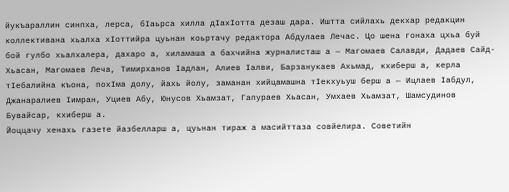йукъараллин синпха, лерса, бӀаьрса хилла дӀахӀотта дезаш дара. Иштта сийлахь декхар редакцин коллективана хьалха хӀоттийра цуьнан коьртачу редактора Абдулаев Лечас. Цо шена гонаха цхьа буй бой гулбо хьалхалера, дахаро а, хиламаша а бахчийна журналисташ а — Магомаев Салавди, Дадаев Сайд-Хьасан, Магомаев Леча, Тимирханов Ӏадлан, Алиев Ӏалви, Барзанукаев Ахьмад, кхиберш а, керла тӀебалийна къона, похIма долу, йахь йолу, заманан хийцамашна тӀекхуьуш берш а — Ицлаев Ӏабдул, Джанаралиев Ӏимран, Уциев Абу, Юнусов Хьамзат, Гапураев Хьасан, Умхаев Хьамзат, Шамсудинов Бувайсар, кхиберш а.
Йоццачу хенахь газете йазбелларш а, цуьнан тираж а масийттаза совйелира. Советийн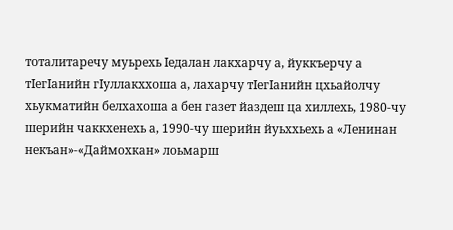тоталитаречу муьрехь Ӏедалан лакхарчу а, йуккъерчу а тӀегӀанийн гӀуллакххоша а, лахарчу тӀегӀанийн цхьайолчу хьукматийн белхахоша а бен газет йаздеш ца хиллехь, 1980-чу шерийн чаккхенехь а, 1990-чу шерийн йуьххьехь а «Ленинан некъан»-«Даймохкан» лоьмарш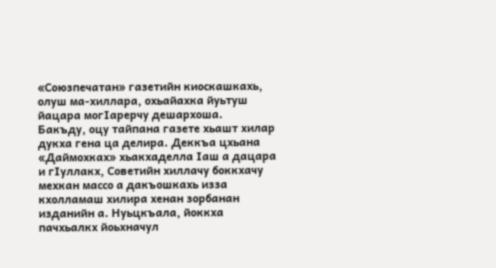«Союзпечатан» газетийн киоскашкахь, олуш ма-хиллара, охьайахка йуьтуш йацара могӀарерчу дешархоша.
Бакъду, оцу тайпана газете хьашт хилар дукха гена ца делира. Деккъа цхьана «Даймохках» хьакхаделла Ӏаш а дацара и гӀуллакх, Советийн хиллачу боккхачу мехкан массо а дакъошкахь изза кхолламаш хилира хенан зорбанан изданийн а. Нуьцкъала, йоккха пачхьалкх йоьхначул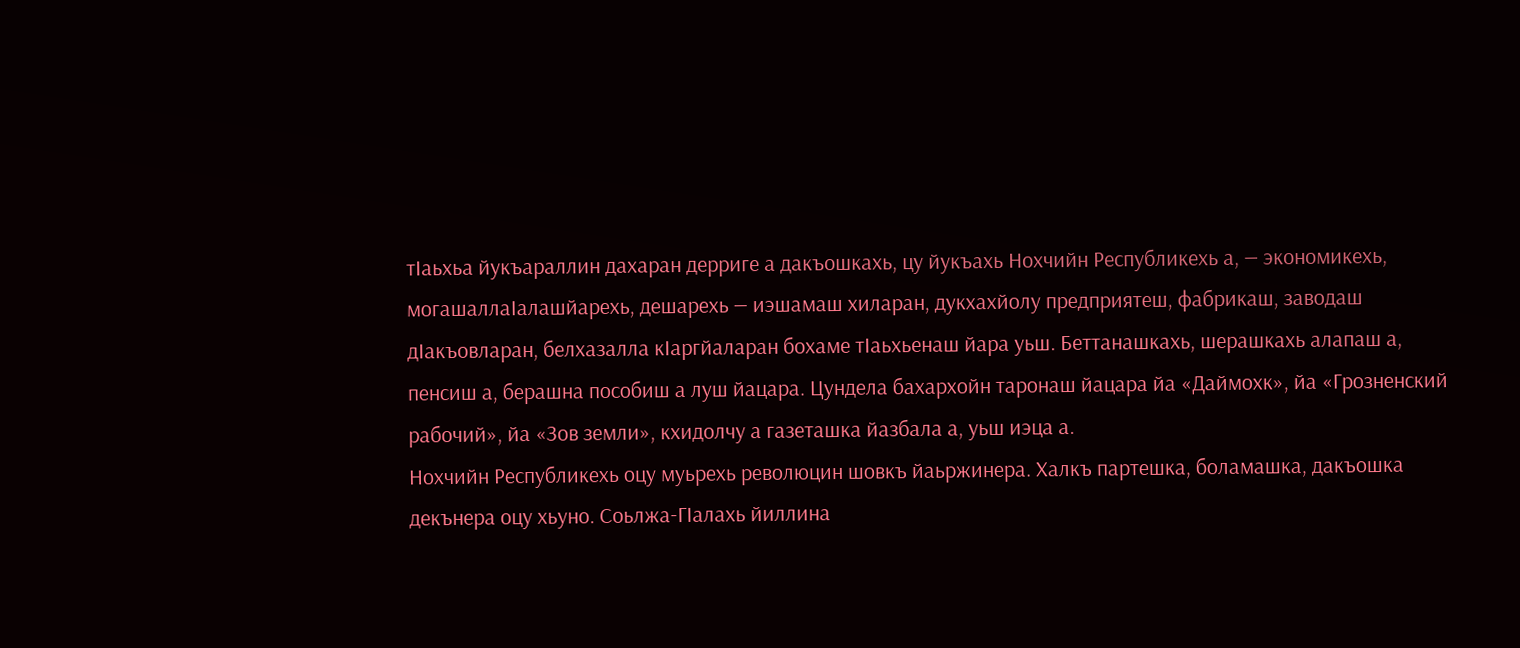тӀаьхьа йукъараллин дахаран дерриге а дакъошкахь, цу йукъахь Нохчийн Республикехь а, — экономикехь, могашаллаӀалашйарехь, дешарехь — иэшамаш хиларан, дукхахйолу предприятеш, фабрикаш, заводаш дӀакъовларан, белхазалла кӀаргйаларан бохаме тӀаьхьенаш йара уьш. Беттанашкахь, шерашкахь алапаш а, пенсиш а, берашна пособиш а луш йацара. Цундела бахархойн таронаш йацара йа «Даймохк», йа «Грозненский рабочий», йа «Зов земли», кхидолчу а газеташка йазбала а, уьш иэца а.
Нохчийн Республикехь оцу муьрехь революцин шовкъ йаьржинера. Халкъ партешка, боламашка, дакъошка декънера оцу хьуно. Соьлжа-ГӀалахь йиллина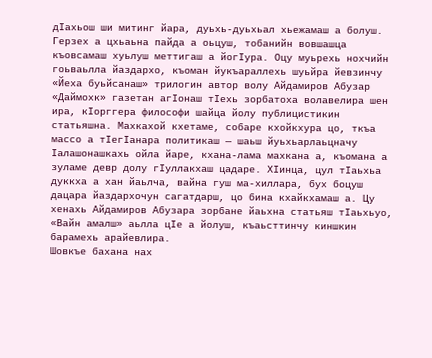дӀахьош ши митинг йара, дуьхь-дуьхьал хьежамаш а болуш. Герзех а цхьаьна пайда а оьцуш, тобанийн вовшашца къовсамаш хуьлуш меттигаш а йогӀура. Оцу муьрехь нохчийн гоьваьлла йаздархо, къоман йукъараллехь шуьйра йевзинчу «Йеха буьйсанаш» трилогин автор волу Айдамиров Абузар «Даймохк» газетан агӀонаш тӀехь зорбатоха волавелира шен ира, кӀорггера философи шайца йолу публицистикин статьяшна. Махкахой кхетаме, собаре кхойкхура цо, ткъа массо а тӀегӀанара политикаш — шаьш йуьхьарлаьцначу Ӏалашонашкахь ойла йаре, кхана-лама махкана а, къомана а зуламе девр долу гӀуллакхаш цадаре. ХӀинца, цул тӀаьхьа дуккха а хан йаьлча, вайна гуш ма-хиллара, бух боцуш дацара йаздархочун сагатдарш, цо бина кхайкхамаш а. Цу хенахь Айдамиров Абузара зорбане йаьхна статьяш тӀаьхьуо, «Вайн амалш» аьлла цӀе а йолуш, къаьсттинчу киншкин барамехь арайевлира.
Шовкъе бахана нах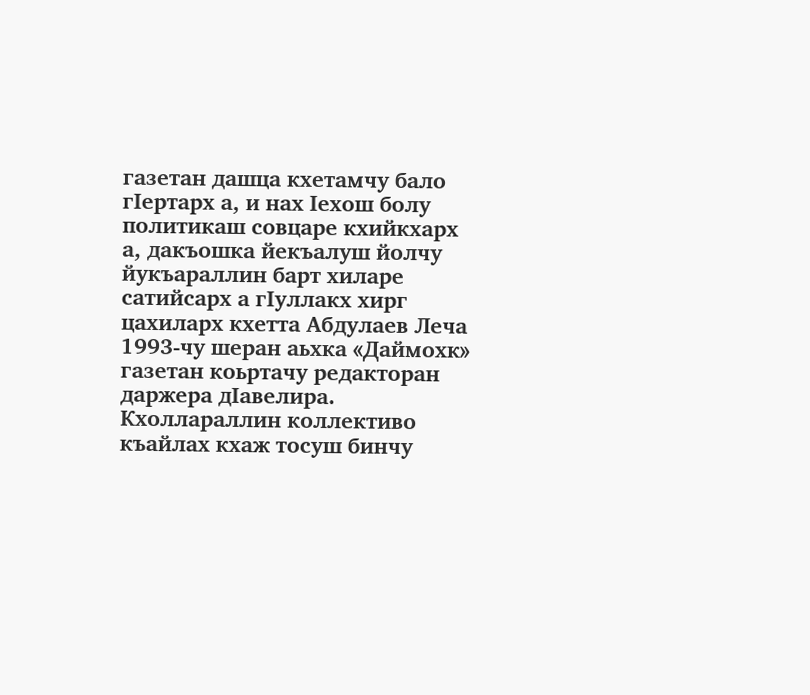газетан дашца кхетамчу бало гӀертарх а, и нах Ӏехош болу политикаш совцаре кхийкхарх а, дакъошка йекъалуш йолчу йукъараллин барт хиларе сатийсарх а гӀуллакх хирг цахиларх кхетта Абдулаев Леча 1993-чу шеран аьхка «Даймохк» газетан коьртачу редакторан даржера дӀавелира. Кхоллараллин коллективо къайлах кхаж тосуш бинчу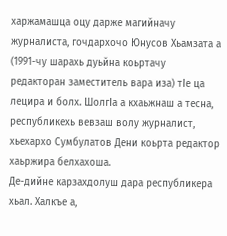харжамашца оцу дарже магийначу журналиста, гочдархочо Юнусов Хьамзата а (1991-чу шарахь дуьйна коьртачу редакторан заместитель вара иза) тӀе ца лецира и болх. ШолгӀа а кхаьжнаш а тесна, республикехь вевзаш волу журналист, хьехархо Сумбулатов Дени коьрта редактор хаьржира белхахоша.
Де-дийне карзахдолуш дара республикера хьал. Халкъе а,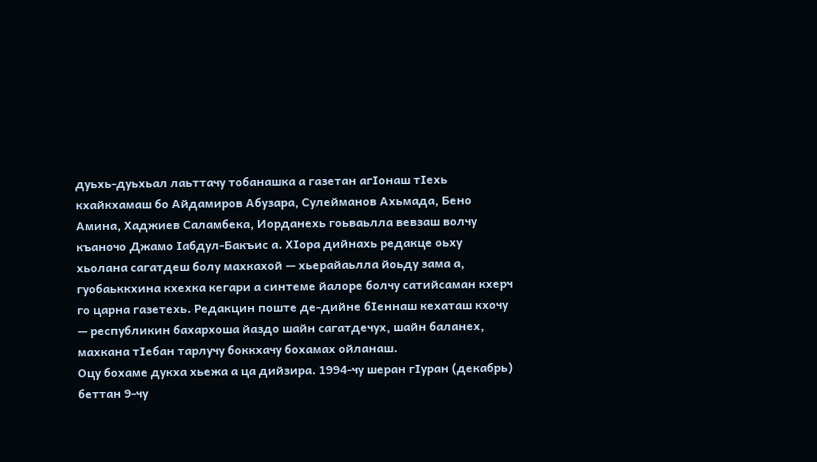дуьхь-дуьхьал лаьттачу тобанашка а газетан агӀонаш тӀехь кхайкхамаш бо Айдамиров Абузара, Сулейманов Ахьмада, Бено Амина, Хаджиев Саламбека, Иорданехь гоьваьлла вевзаш волчу къаночо Джамо Ӏабдул-Бакъис а. ХӀора дийнахь редакце оьху хьолана сагатдеш болу махкахой — хьерайаьлла йоьду зама а, гуобаьккхина кхехка кегари а синтеме йалоре болчу сатийсаман кхерч го царна газетехь. Редакцин поште де-дийне бӀеннаш кехаташ кхочу — республикин бахархоша йаздо шайн сагатдечух, шайн баланех, махкана тӀебан тарлучу боккхачу бохамах ойланаш.
Оцу бохаме дукха хьежа а ца дийзира. 1994-чу шеран гӀуран (декабрь) беттан 9-чу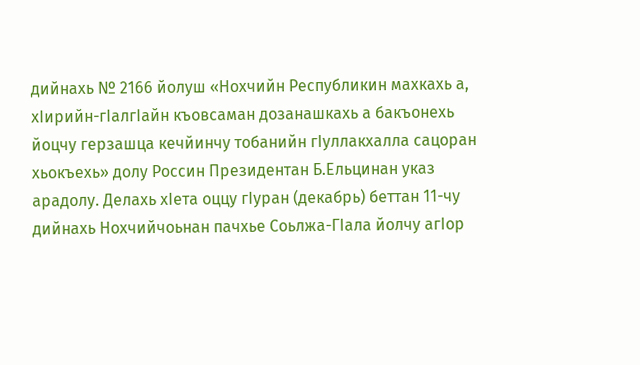дийнахь № 2166 йолуш «Нохчийн Республикин махкахь а, хӀирийн-гӀалгӀайн къовсаман дозанашкахь а бакъонехь йоцчу герзашца кечйинчу тобанийн гӀуллакхалла сацоран хьокъехь» долу Россин Президентан Б.Ельцинан указ арадолу. Делахь хӀета оццу гӀуран (декабрь) беттан 11-чу дийнахь Нохчийчоьнан пачхье Соьлжа-ГӀала йолчу агӀор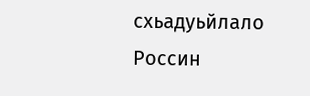схьадуьйлало Россин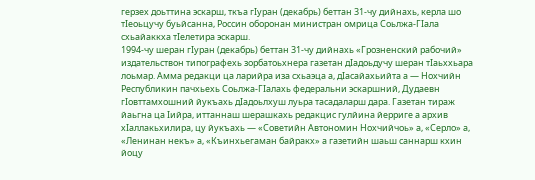герзех доьттина эскарш, ткъа гӀуран (декабрь) беттан 31-чу дийнахь, керла шо тӀеоьцучу буьйсанна, Россин оборонан министран омрица Соьлжа-ГӀала схьайаккха тӀелетира эскарш.
1994-чу шеран гӀуран (декабрь) беттан 31-чу дийнахь «Грозненский рабочий» издательствон типографехь зорбатоьхнера газетан дӀадоьдучу шеран тӀаьххьара лоьмар. Амма редакци ца ларийра иза схьаэца а, дӀасайахьийта а — Нохчийн Республикин пачхьехь Соьлжа-ГӀалахь федеральни эскаршний, Дудаевн гӀовттамхошний йукъахь дӀадоьлхуш луьра тасадаларш дара. Газетан тираж йаьгна ца Ӏийра, иттаннаш шерашкахь редакцис гулйина йерриге а архив хӀаллакьхилира, цу йукъахь — «Советийн Автономин Нохчийчоь» а, «Серло» а, «Ленинан некъ» а, «Къинхьегаман байракх» а газетийн шаьш саннарш кхин йоцу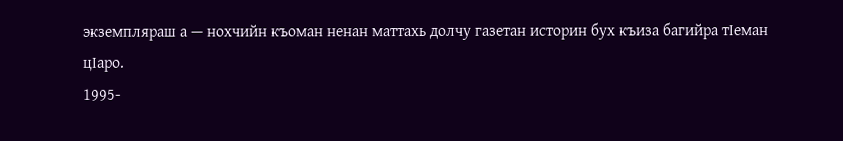экземпляраш а — нохчийн къоман ненан маттахь долчу газетан историн бух къиза багийра тӀеман цӀаро.
1995-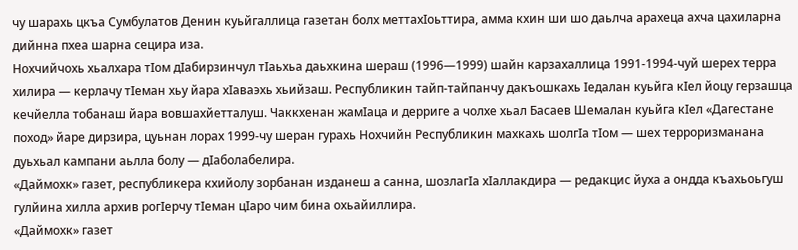чу шарахь цкъа Сумбулатов Денин куьйгаллица газетан болх меттахӀоьттира, амма кхин ши шо даьлча арахеца ахча цахиларна дийнна пхеа шарна сецира иза.
Нохчийчохь хьалхара тӀом дӀабирзинчул тӀаьхьа даьхкина шераш (1996—1999) шайн карзахаллица 1991-1994-чуй шерех терра хилира — керлачу тӀеман хьу йара хӀаваэхь хьийзаш. Республикин тайп-тайпанчу дакъошкахь Ӏедалан куьйга кӀел йоцу герзашца кечйелла тобанаш йара вовшахйетталуш. Чаккхенан жамӀаца и дерриге а чолхе хьал Басаев Шемалан куьйга кӀел «Дагестане поход» йаре дирзира, цуьнан лорах 1999-чу шеран гурахь Нохчийн Республикин махкахь шолгӀа тӀом — шех терроризманана дуьхьал кампани аьлла болу — дӀаболабелира.
«Даймохк» газет, республикера кхийолу зорбанан изданеш а санна, шозлагӀа хӀаллакдира — редакцис йуха а ондда къахьоьгуш гулйина хилла архив рогӀерчу тӀеман цӀаро чим бина охьайиллира.
«Даймохк» газет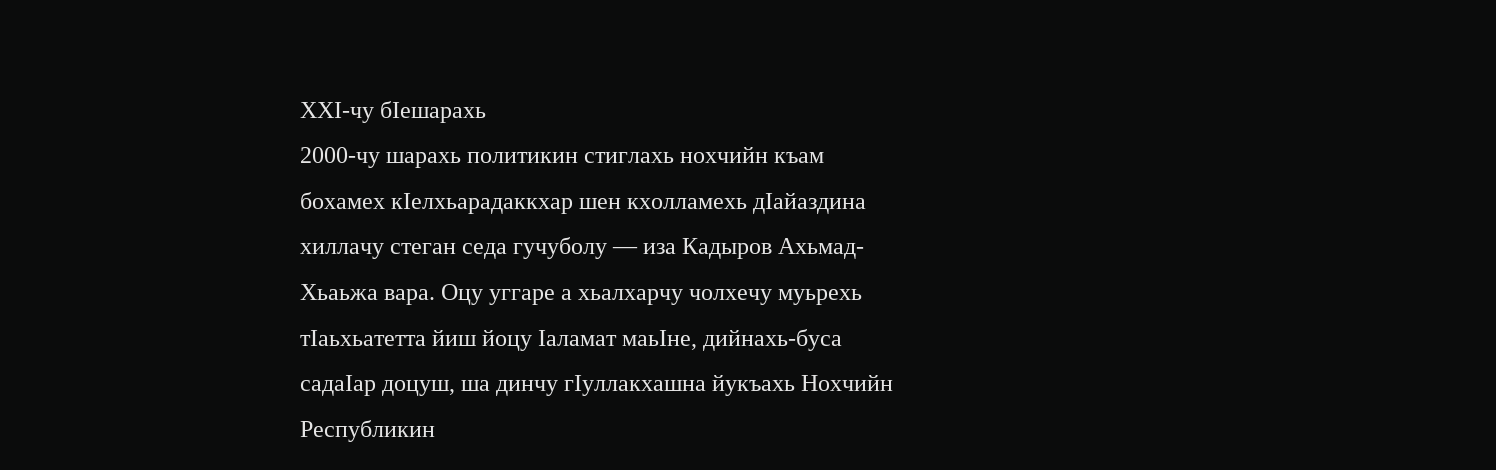ХХI-чу бӀешарахь
2000-чу шарахь политикин стиглахь нохчийн къам бохамех кӀелхьарадаккхар шен кхолламехь дӀайаздина хиллачу стеган седа гучуболу — иза Кадыров Ахьмад-Хьаьжа вара. Оцу уггаре а хьалхарчу чолхечу муьрехь тӀаьхьатетта йиш йоцу Ӏаламат маьӀне, дийнахь-буса садаӀар доцуш, ша динчу гӀуллакхашна йукъахь Нохчийн Республикин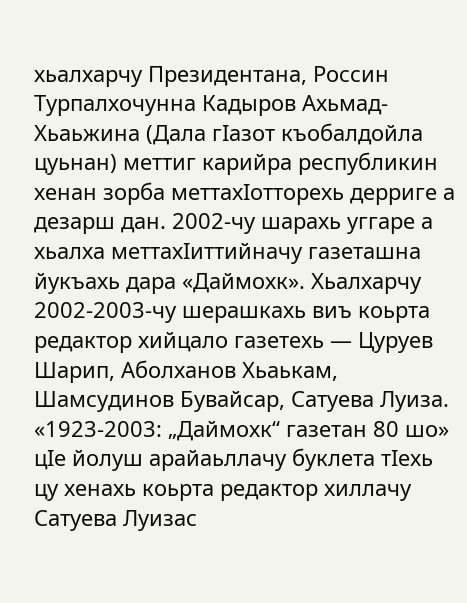хьалхарчу Президентана, Россин Турпалхочунна Кадыров Ахьмад-Хьаьжина (Дала гӀазот къобалдойла цуьнан) меттиг карийра республикин хенан зорба меттахӀотторехь дерриге а дезарш дан. 2002-чу шарахь уггаре а хьалха меттахӀиттийначу газеташна йукъахь дара «Даймохк». Хьалхарчу 2002-2003-чу шерашкахь виъ коьрта редактор хийцало газетехь — Цуруев Шарип, Аболханов Хьаькам, Шамсудинов Бувайсар, Сатуева Луиза. «1923-2003: „Даймохк“ газетан 80 шо» цӀе йолуш арайаьллачу буклета тӀехь цу хенахь коьрта редактор хиллачу Сатуева Луизас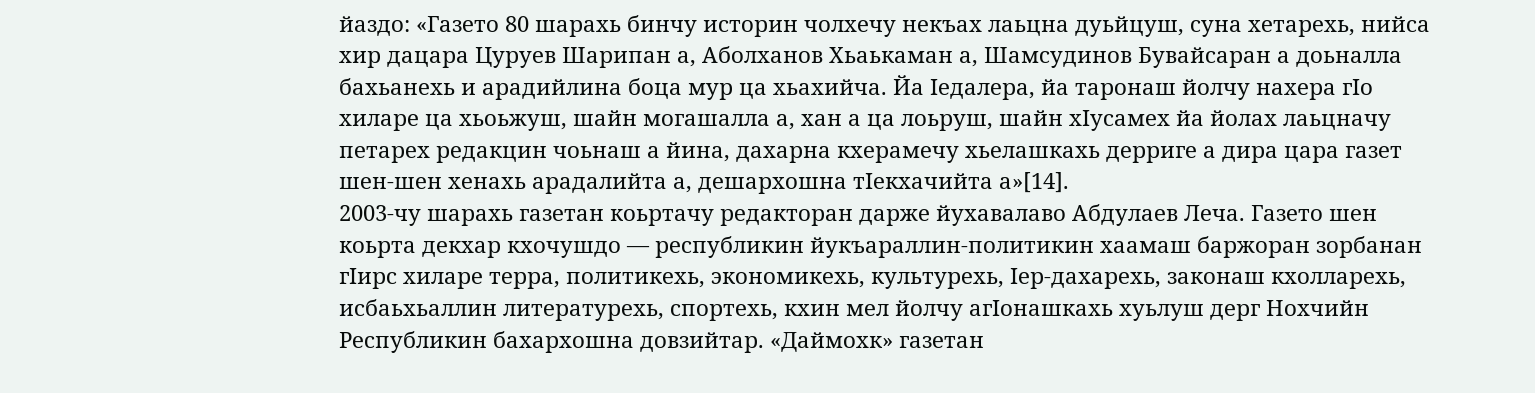йаздо: «Газето 80 шарахь бинчу историн чолхечу некъах лаьцна дуьйцуш, суна хетарехь, нийса хир дацара Цуруев Шарипан а, Аболханов Хьаькаман а, Шамсудинов Бувайсаран а доьналла бахьанехь и арадийлина боца мур ца хьахийча. Йа Ӏедалера, йа таронаш йолчу нахера гӀо хиларе ца хьоьжуш, шайн могашалла а, хан а ца лоьруш, шайн хӀусамех йа йолах лаьцначу петарех редакцин чоьнаш а йина, дахарна кхерамечу хьелашкахь дерриге а дира цара газет шен-шен хенахь арадалийта а, дешархошна тӀекхачийта а»[14].
2003-чу шарахь газетан коьртачу редакторан дарже йухавалаво Абдулаев Леча. Газето шен коьрта декхар кхочушдо — республикин йукъараллин-политикин хаамаш баржоран зорбанан гӀирс хиларе терра, политикехь, экономикехь, культурехь, Ӏер-дахарехь, законаш кхолларехь, исбаьхьаллин литературехь, спортехь, кхин мел йолчу агӀонашкахь хуьлуш дерг Нохчийн Республикин бахархошна довзийтар. «Даймохк» газетан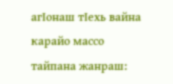агӀонаш тӀехь вайна карайо массо тайпана жанраш: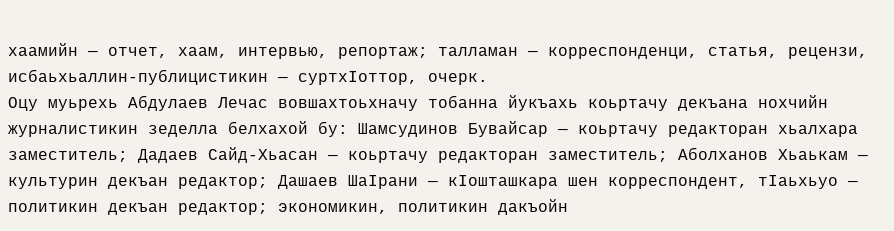хаамийн — отчет, хаам, интервью, репортаж; талламан — корреспонденци, статья, рецензи, исбаьхьаллин-публицистикин — суртхӀоттор, очерк.
Оцу муьрехь Абдулаев Лечас вовшахтоьхначу тобанна йукъахь коьртачу декъана нохчийн журналистикин зеделла белхахой бу: Шамсудинов Бувайсар — коьртачу редакторан хьалхара заместитель; Дадаев Сайд-Хьасан — коьртачу редакторан заместитель; Аболханов Хьаькам — культурин декъан редактор; Дашаев ШаIрани — кӀошташкара шен корреспондент, тӀаьхьуо — политикин декъан редактор; экономикин, политикин дакъойн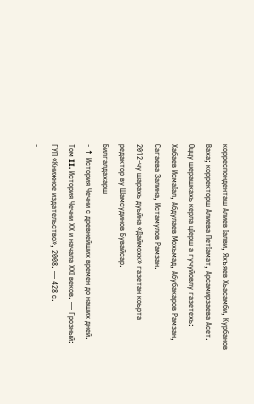корреспонденташ Алиев Ӏалви, Яхъяев Хьасамби, Курбанов Ваха; корректорш Алиева ПетӀамат, Арсамирзаева Асет. Оццу шерашкахь керла цӀерш а гучуйовлу газетехь: Хабаев ИсмаӀал, Абдулаев Мохьмад, Абубакаров Рамзан, Сагаева Залина, Истамулов Рамзан.
2012-чу шарахь дуьйна «Даймохк» газетан коьрта редактор ву Шамсудинов Бувайсар.
Билгалдахарш
- ↑ История Чечни с древнейших времен до наших дней. Том II. История Чечни ХХ и начала ХХI веков. — Грозный: ГУП «Книжное издательство», 2008. — 428 с.
-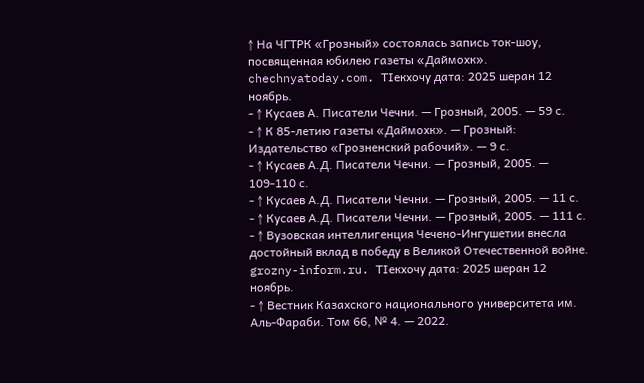↑ На ЧГТРК «Грозный» состоялась запись ток-шоу, посвященная юбилею газеты «Даймохк». chechnyatoday.com. ТӀекхочу дата: 2025 шеран 12 ноябрь.
- ↑ Кусаев А. Писатели Чечни. — Грозный, 2005. — 59 с.
- ↑ К 85-летию газеты «Даймохк». — Грозный: Издательство «Грозненский рабочий». — 9 с.
- ↑ Кусаев А.Д. Писатели Чечни. — Грозный, 2005. — 109-110 с.
- ↑ Кусаев А.Д. Писатели Чечни. — Грозный, 2005. — 11 с.
- ↑ Кусаев А.Д. Писатели Чечни. — Грозный, 2005. — 111 с.
- ↑ Вузовская интеллигенция Чечено-Ингушетии внесла достойный вклад в победу в Великой Отечественной войне. grozny-inform.ru. ТӀекхочу дата: 2025 шеран 12 ноябрь.
- ↑ Вестник Казахского национального университета им. Аль-Фараби. Том 66, № 4. — 2022.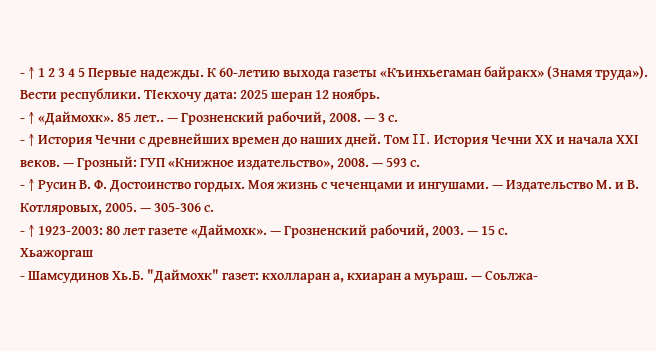- ↑ 1 2 3 4 5 Первые надежды. К 60-летию выхода газеты «Къинхьегаман байракх» (Знамя труда»). Вести республики. ТӀекхочу дата: 2025 шеран 12 ноябрь.
- ↑ «Даймохк». 85 лет.. — Грозненский рабочий, 2008. — 3 с.
- ↑ История Чечни с древнейших времен до наших дней. Том II. История Чечни ХХ и начала ХХI веков. — Грозный: ГУП «Книжное издательство», 2008. — 593 с.
- ↑ Русин В. Ф. Достоинство гордых. Моя жизнь с чеченцами и ингушами. — Издательство М. и В. Котляровых, 2005. — 305-306 с.
- ↑ 1923-2003: 80 лет газете «Даймохк». — Грозненский рабочий, 2003. — 15 с.
Хьажоргаш
- Шамсудинов Хь.Б. "Даймохк" газет: кхолларан а, кхиаран а муьраш. — Соьлжа-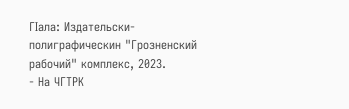ГIала: Издательски-полиграфическин "Грозненский рабочий" комплекс, 2023.
- На ЧГТРК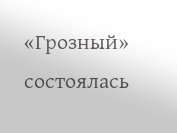«Грозный» состоялась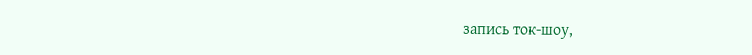запись ток-шоу,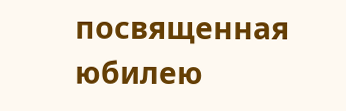посвященная юбилею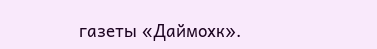газеты «Даймохк».